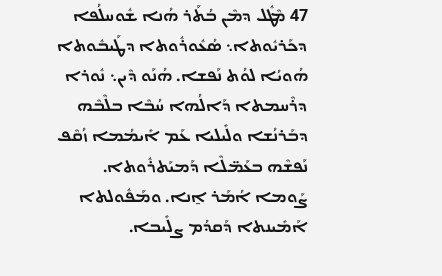47 ܡܶܛܽܠ ܕܡܶܢ ܒܳܬܰܪ ܗܳܢܐ ܫܽܘܚܠܳܦܐ ܕܟܰܪܝܽܘܬܐ܆ ܣܳܥܽܘܪܽܘܬܐ ܕܛܰܝܒܽܘܬܐ ܗܳܘܝܳܐ ܠܘܳܬ ܢܰܦܫܐ. ܗܳܢܰܘ ܕܶܝܢ܆ ܢܽܘܪܐ ܕܪܶܚܡܬܐ ܕܰܐܠܳܗܐ ܚܳܒܶܐ ܒܠܶܒܶܗ ܕܒܰܪܢܳܫܐ ܘܠܺܝܠܝܐ ܥܰܡ ܐܺܝܡܳܡܐ ܙܳܩܶܦ ܢܰܦܫܶܗ ܒܥܰܡ̈ܠܶܐ ܕܰܡܝܰܬܪܽܘܬܐ. ܨܰܘܡܐ ܐܳܡܰܪ ܐ̱ܢܐ. ܘܡܰܦܽܘܠܬܐ ܐܰܡܺܝܢܬܐ ܕܰܩܕܳܡ ܨܠܺܝܒܐ.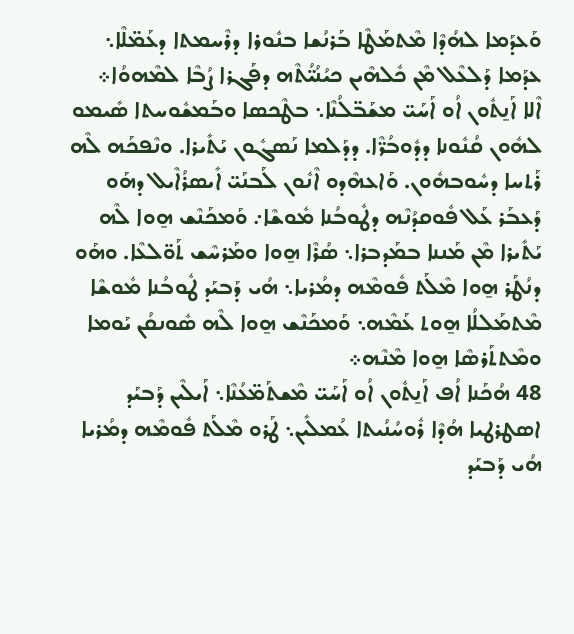ܘܰܥܕܰܡܐ ܠܗܳܕܶܐ ܡܶܬܡܰܛܶܐ ܒܰܪܢܳܫܐ ܒܢܽܘܪܐ ܕܪܶܚܡܬܐ ܕܥܰܡ̈ܠܶܐ܆ ܥܕܰܡܐ ܕܰܠܥܶܠ ܡܶܢ ܟܽܠܗܶܝܢ ܟܝܳܢܳܝ̈ܳܬܶܗ ܕܦܰܓܪܐ ܨܳܒܶܐ ܠܡܶܗܘܳܐ܀
ܐܶܠܐ ܐܰܢ̱ܬܽܘܢ ܐܳܘ ܐܰܚܰܝ̈ ܡܫܰܒ̈ܠܳܢܶܐ܆ ܒܛܶܟܣܐ ܘܒܰܡܫܽܘܚܬܐ ܣܺܝܡܘ ܠܗܽܘܢ ܩܳܢܽܘܢܐ ܕܕܽܘܒܳܪ̈ܶܐ. ܕܕܰܠܡܐ ܢܰܣܓܽܘܢ ܝܰܬܺܝܪܐ. ܘܢܶܦܟܰܗ ܠܶܗ ܪܰܬܚܐ ܕܚܽܘܒܗܽܘܢ. ܘܰܐܥܗܶܕܘ ܐܶܢܽܘܢ ܠܰܒܢܰܝ̈ ܐܺܝܣܪܳܐܶܝܠ ܕܗܰܘ ܕܰܥܒܰܪ ܥܰܠ ܦܽܘܩܕܳܢܶܗ ܕܛܽܘܒܳܢܐ ܡܽܘܫܶܐ܇ ܘܰܡܟܰܢܶܫ ܗ̱ܘܐ ܠܶܗ ܝܰܬܺܝܪܐ ܡܶܢ ܡܰܢܢܐ ܒܡܰܕܒܪܐ܆ ܣܳܪܶܐ ܗ̱ܘܐ ܘܡܰܪܚܶܫ ܬܰܘ̈ܠܥܶܐ. ܘܗܰܘ ܕܢܳܛܰܪ ܗ̱ܘܐ ܡܶܠܰܬ ܦܽܘܡܶܗ ܕܡܳܪܝܐ܆ ܗܳܝ ܕܰܒܝܰܕ ܛܽܘܒܳܢܐ ܡܽܘܫܶܐ ܡܶܬܡܰܠܠܳܐ ܗ̱ܘܬ ܥܰܡܶܗ܆ ܘܰܡܟܰܢܶܫ ܗ̱ܘܐ ܠܶܗ ܣܽܘܢܩܳܢ ܝܰܘܡܐ ܘܡܶܬܬܰܪܣܶܐ ܗ̱ܘܐ ܡܶܢܶܗ܀
48 ܗܳܟܰܢܐ ܐܳܦ ܐܰܢ̱ܬܽܘܢ ܐܳܘ ܐܰܚܰܝ̈ ܡܶܫܬܰܡ̈ܥܳܢܶܐ܆ ܐܰܝܠܶܝܢ ܕܰܒܝܰܕ ܐܣܛܪܛܝܐ ܗܳܕܶܐ ܪܽܘܚܳܢܳܝܬܐ ܥܳܡܠܺܝܢ܆ ܛܰܪܘ ܡܶܠܰܬ ܦܽܘܡܶܗ ܕܡܳܪܝܐ ܗܳܝ ܕܰܒܝܰܕ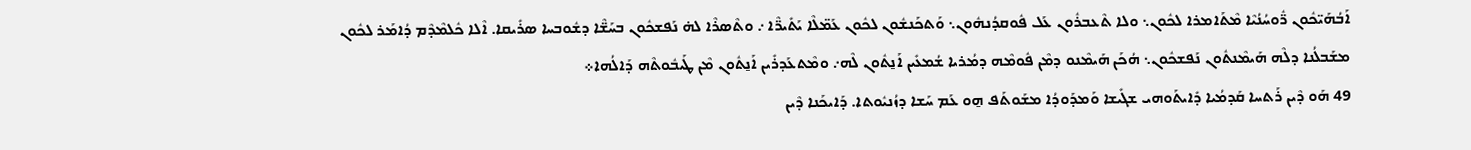ܐܰܒܳܗܰܝ̈ܟܽܘܢ ܪ̈ܽܘܚܳܢܳܝܶܐ ܡܶܬܰܐܡܪܐ ܠܟܽܘܢ܆ ܘܠܐ ܬܶܥܒܪܽܘܢ ܥܰܠ ܦܽܘܩܕܳܢܗܽܘܢ܆ ܘܰܬܟܰܢܫܽܘܢ ܠܟܽܘܢ ܥܰܡ̈ܠܶܐ ܝܰܬܺܝܪ̈ܶܐ ܇ ܘܬܶܣܪܶܐ ܠܗ̇ ܢܰܦܫܟܽܘܢ ܒܚܰܫ̈ܶܐ ܕܫܽܘܒܚܐ ܣܪܺܝܩܐ. ܐܶܠܐ ܟܽܠܡܶܕܶܡ ܕܳܐܡܰܪ ܠܟܽܘܢ ܡܫܰܒܠܳܢܐ ܕܠܶܗ ܗܰܝܡܶܢܬܽܘܢ ܢܰܦܫܟܽܘܢ܆ ܗܳܟܰܢ ܗܰܝܡܶܢܘ ܕܡܶܢ ܦܽܘܡܶܗ ܕܡܳܪܝܐ ܫܳܡܥܺܝܢ ܐܰܢ̱ܬܽܘܢ ܠܶܗ܇ ܘܡܶܬܥܰܕܪܺܝܢ ܐܰܢ̱ܬܽܘܢ ܡܶܢ ܛܰܝܒܽܘܬܶܗ ܕܰܐܠܳܗܐ܀
49 ܗܰܘ ܕܶܝܢ ܪܰܬܚܐ ܩܰܕܡܳܝܐ ܕܺܐܝܬܰܘܗܝ ܫܓܺܝܫܐ ܘܰܡܕܰܘܕܳܐ ܡܫܰܘܬܰܦ ܗ̱ܘ ܥܰܡ ܚܰܫܐ ܕܙܳܢܝܽܘܬܐ. ܕܰܐܝܟܰܢܐ ܕܶܝܢ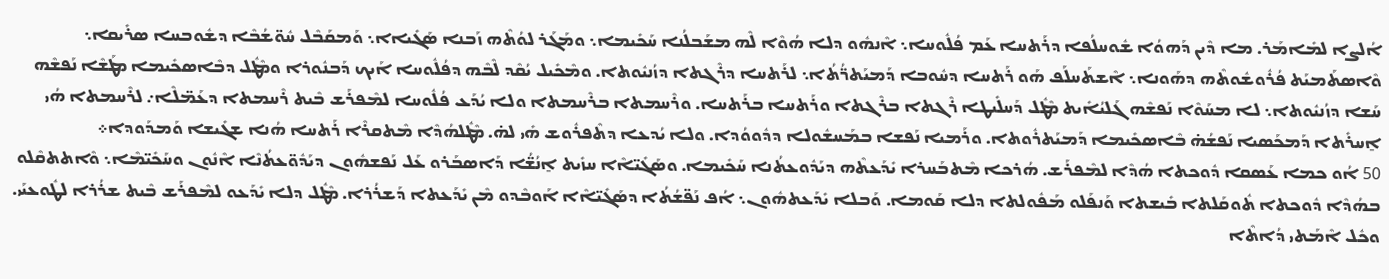ܐܳܠܨܐ ܠܡܺܐܡܰܪ. ܡܐ ܕܶܝܢ ܕܰܗܘܳܐ ܫܽܘܚܠܳܦܐ ܕܪܰܬܚܐ ܥܰܡ ܦܳܠܽܘܚܐ܆ ܐܶܢܗܽܘ ܕܠܐ ܗܳܘܶܐ ܠܶܗ ܡܫܰܒܠܳܢܐ ܚܰܟܺܝܡܐ܆ ܘܡܰܓܰܪ ܠܘܳܬܶܗ ܙܰܒܢܐ ܣܰܓܺܝܐܐ܆ ܘܰܡܩܰܒܶܠ ܚܽܘ̈ܫܳܒܶܐ ܕܫܽܘܒܚܐ ܣܪܺܝܩܐ܆ ܘܶܐܣܬܰܡܝܰܬ ܦܳܪܽܘܫܽܘܬܶܗ ܕܗܰܘܢܐ܆ ܐܶܫܬܰܚܠܰܦ ܗܰܘ ܪܰܬܚܐ ܕܚܽܘܒܐ ܕܰܡܝܰܬܪ̈ܳܬܳܐ܆ ܠܪܰܬܚܐ ܕܪܶܓܬܐ ܕܙܳܢܝܽܘܬܐ. ܘܡܶܟܺܝܠ ܝܳܩܶܕ ܠܶܒܶܗ ܕܦܳܠܽܘܚܐ ܐܰܝܟ ܕܰܒܢܽܘܪܐ ܘܡܶܛܽܠ ܕܒܶܐܣܟܺܝܡܐ ܡܛܰܫܶܐ ܢܰܦܫܶܗ ܚܰܫܐ ܕܙܳܢܝܽܘܬܐ܆ ܠܐ ܡܚܰܘܶܐ ܢܰܦܫܶܗ ܓܰܠܝܳܐܺܝܬ ܡܶܛܽܠ ܕܰܚܠܺܝܛܐ ܪܶܓܬܐ ܒܪܶܓܬܐ ܘܪܰܬܚܐ ܒܪܰܬܚܐ. ܘܪܶܚܡܬܐ ܒܪܶܚܡܬܐ ܘܠܐ ܝܳܕܰܥ ܦܳܠܽܘܚܐ ܠܡܶܦܪܰܫ ܒܶܝܬ ܪܶܚܡܬܐ ܕܥܰܡ̈ܠܶܐ܇ ܠܪܶܚܡܬܐ ܗܳܝ ܐ̱ܚܪܺܬܐ ܕܰܡܟܰܣܝܐ ܢܰܦܫܳܗ̇ ܒܶܐܣܟܺܝܡܐ ܕܰܡܝܰܬܪܽܘܬܐ. ܘܪܰܡܝܐ ܢܰܦܫܐ ܒܡܰܚܫܽܘܠܐ ܕܕܽܘܘܳܕܐ. ܘܠܐ ܝܳܕܥܐ ܕܬܶܦܪܽܘܫ ܗܺܝ ܠܗ̇. ܡܶܛܽܠܗܳܕܶܐ ܡܶܬܩܪܶܐ ܪܰܬܚܐ ܗܳܢܐ ܫܓܺܝܫܐ ܘܰܡܕܰܘܕܐ܀
50 ܐܳܘ ܟܡܐ ܥܰܣܩܐ ܕܽܘܟܬܐ ܗܳܕܶܐ ܠܡܶܦܪܰܫ. ܗܳܪܟܐ ܡܶܬܒܰܚܪܐ ܝܺܕܰܥܬܶܗ ܕܝܰܕܽܘܥܬܳܢܐ ܚܰܟܺܝܡܐ. ܘܣܰܓܺܝ̈ܐܶܐ ܚܙܺܝܬ ܐ̱ܢܳܫ̈ܳܐ ܕܰܐܣܒܰܪܘ ܥܰܠ ܢܰܦܫܗܽܘܢ ܕܝܰܕܽܘ̈ܥܬܳܢܶܐ ܐܶܢܽܘܢ ܘܚܰܟܺܝ̈ܡܶܐ܆ ܘܶܐܬܬܩܶܠܘ ܒܗܳܕܶܐ ܕܽܘܟܬܐ ܬܽܘܩܰܠܬܐ ܒܺܝܫܬܐ ܘܰܢܦܰܠܘ ܡܰܦܽܘܠܬܐ ܕܠܐ ܩܰܘܡܐ. ܘܰܒܠܐ ܝܺܕܰܥܬܗܽܘܢ܆ ܐܳܦ ܢܰܦ̈ܫܳܬܳܐ ܕܣܰܓܺܝ̈ܐܶܐ ܐܰܘܒܶܕܘ ܡܶܢ ܝܺܕܰܥܬܐ ܕܰܫܪܳܪܐ. ܡܶܛܽܠ ܕܠܐ ܝܺܕܰܥܘ ܠܡܶܦܪܰܫ ܒܶܝܬ ܫܪܳܪܐ ܠܛܽܘܥܝܰܝ. ܘܟܽܠ ܐܶܡܰܬܝ ܕܳܐܬܶܐ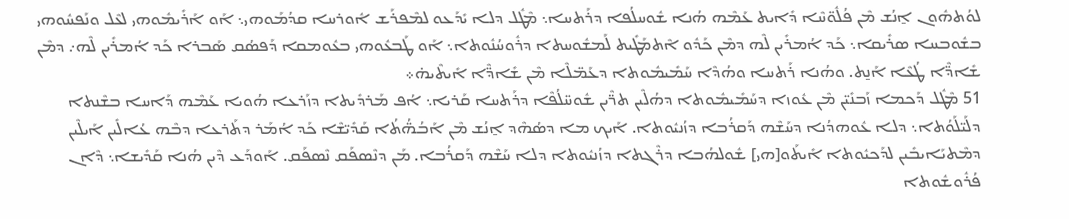ܠܘܳܬܗܽܘܢ ܐ̱ܢܳܫ ܡܶܢ ܦܳܠܽܘ̈ܚܶܐ ܕܺܐܝܬ ܥܰܡܶܗ ܗܳܢܐ ܫܽܘܚܠܳܦܐ ܕܪܰܬܚܐ܆ ܡܶܛܽܠ ܕܠܐ ܝܺܕܰܥܘ ܠܡܶܦܪܰܫ ܐܽܘܪܚܐ ܩܕܳܡܰܘܗܝ܆ ܐܰܘ ܐܰܪܺܝܡܽܘܗܝ ܠܥܶܠ ܘܢܰܦܚܽܘܗܝ ܒܫܽܘܒܚܐ ܣܪܺܝܩܐ܆ ܟܰܕ ܐܳܡܪܺܝܢ ܠܶܗ ܕܡܶܢ ܟܰܕܽܘ ܐܶܬܡܰܛܺܝܬ ܠܰܡܫܽܘܚܬܐ ܕܪܽܘܚܳܢܽܘܬܐ܆ ܐܰܘ ܛܰܒܥܽܘܗܝ ܒܥܽܘܡܩܐ ܕܰܦܣܳܩ ܣܰܒܪܐ ܟܰܕ ܐܳܡܪܺܝܢ ܠܶܗ܇ ܕܡܶܢ ܫܺܐܕ̈ܶܐ ܛܳܥܶܐ ܐܰܢ̱ܬ. ܘܗܳܢܐ ܪܰܬܚܐ ܘܗܳܕܶܐ ܚܰܡܺܝܡܽܘܬܐ ܕܥܰܡ̈ܠܶܐ ܡܶܢ ܫܺܐܕ̈ܶܐ ܐܺܝܬܶܝܗ̇܀
51 ܡܶܛܽܠ ܕܰܟܡܐ ܙܰܒܢܺܝ̈ܢ ܡܶܢ ܥܽܘܙܐ ܕܚܰܡܺܝܡܽܘܬܐ ܕܗܳܠܶܝܢ ܬܪ̈ܶܝܢ ܫܽܘܚ̈ܠܳܦܶܐ ܕܪܰܬܚܐ ܩܰܪܝܐ܆ ܐܳܦ ܡܰܪܕܺܝܬܐ ܕܙܰܪܥܐ ܗܳܘܝܐ ܥܰܡܶܗ ܕܰܐܚܐ ܒܫܶܢܬܐ ܕܠܰܝ̈ܠܰܘܳܬܐ܆ ܕܠܐ ܥܽܘܗܕܳܢܐ ܕܚܰܫܶܗ ܕܰܩܪܳܒܐ ܕܙܳܢܝܽܘܬܐ. ܐܰܝܟ ܡܐ ܕܣܳܗܶܕ ܐ̱ܢܳܫ ܡܶܢ ܐܰܒܳܗ̈ܳܬܳܐ ܩܰܕܺܝ̈ܫܶܐ ܟܰܕ ܐܳܡܰܪ ܕܬܰܪܥܐ ܕܒܶܗ ܥܳܐܠܺܝܢ ܐܰܝܠܶܝܢ ܕܡܶܬܝܰܐܝܒܺܝܢ ܠܕܰܟܝܽܘܬܐ ܐܺܝܬܰܘ[ܗܝ] ܫܽܘܠܗܳܒܐ ܕܪܶܓܬܐ ܕܙܳܢܝܽܘܬܐ ܕܠܐ ܚܰܫܶܗ ܕܰܩܪܳܒܐ. ܡܰܢ ܕܢܶܣܦܰܩ ܢܶܣܦܰܩ. ܐܰܘܕܰܥ ܕܶܝܢ ܗܳܢܐ ܩܰܕܺܝܫܐ܆ ܕܶܐܢ ܦܳܪܽܘܫܽܘܬܐ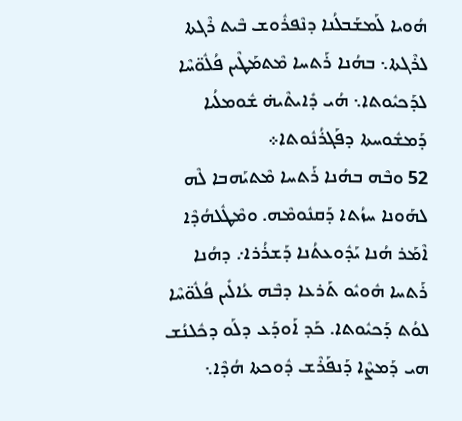ܗܳܘܝܐ ܠܰܡܫܰܒܠܳܢܐ ܕܢܶܦܪܽܘܫ ܒܶܝܬ ܪܶܓܬܐ ܠܪܶܓܬܐ܆ ܒܗܳܢܐ ܪܰܬܚܐ ܡܶܬܡܰܛܶܝܢ ܦܳܠܽܘ̈ܚܶܐ ܠܕܰܟܝܽܘܬܐ܆ ܗܳܝ ܕܺܐܝܬܶܝܗ̇ ܫܽܘܡܠܳܝܐ ܕܰܡܫܽܘܚܬܐ ܕܦܰܓܪܳܢܽܘܬܐ܀
52 ܘܒܶܗ ܒܗܳܢܐ ܪܰܬܚܐ ܡܶܬܝܰܗܒܐ ܠܶܗ ܠܗܰܘܢܐ ܚܙܳܬܐ ܕܰܩܢܽܘܡܶܗ. ܘܡܶܛܽܠܗܳܕܶܐ ܐܶܡܰܪ ܗܳܢܐ ܝܰܕܽܘܥܬܳܢܐ ܕܰܫܪܳܪܐ܇ ܕܗܳܢܐ ܪܰܬܚܐ ܗܽܘܝܽܘ ܬܰܪܥܐ ܕܒܶܗ ܥܳܐܠܺܝܢ ܦܳܠܽܘ̈ܚܶܐ ܠܘܳܬ ܕܰܟܝܽܘܬܐ. ܟܰܕ ܐܰܘܕܰܥ ܕܠܰܘ ܕܟܽܠܢܳܫ ܗܝ ܕܰܡܨܶܐ ܕܰܢܦܰܪܶܫ ܕܽܘܟܬܐ ܗܳܕܶܐ܆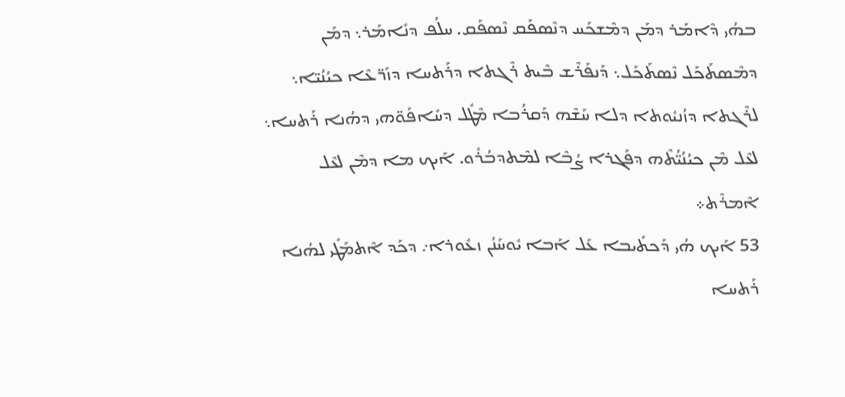ܒܗܳܝ ܕܶܐܡܰܪ ܕܡܰܢ ܕܡܶܫܟܰܚ ܕܢܶܣܦܰܩ ܢܶܣܦܰܩ. ܚܠܳܦ ܕܢܺܐܡܰܪ܆ ܕܡܰܢ ܕܡܶܣܬܰܟܰܠ ܢܶܣܬܰܟܰܠ܆ ܕܰܢܦܰܪܶܫ ܒܶܝܬ ܪܶܓܬܐ ܕܪܰܬܚܐ ܕܙܰܪ̈ܥܶܐ ܟܝܳܢܳܝ̈ܐ܆ ܠܪܶܓܬܐ ܕܙܳܢܝܽܘܬܐ ܕܠܐ ܚܰܫܶܗ ܕܰܩܪܳܒܐ ܡܶܛܽܠ ܕܚܺܐܦܰܘ̈ܗܝ ܕܗܳܢܐ ܪܰܬܚܐ܆ ܠܥܶܠ ܡܶܢ ܟܝܳܢܳܝ̈ܳܬܶܗ ܕܦܰܓܪܐ ܨܳܒܶܐ ܠܡܶܬܕܒܳܪܽܘ. ܐܰܝܟ ܡܐ ܕܡܶܢ ܠܥܶܠ ܐܶܡܪܶܬ܀
53 ܐܰܝܟ ܗܳܝ ܕܰܟܬܺܝܒܐ ܥܰܠ ܐܰܒܐ ܝܽܘܚܰܢܳܢ ܙܥܽܘܪܐ܇ ܕܟܰܕ ܐܶܬܡܰܛܺܝ ܠܗܳܢܐ ܪܰܬܚܐ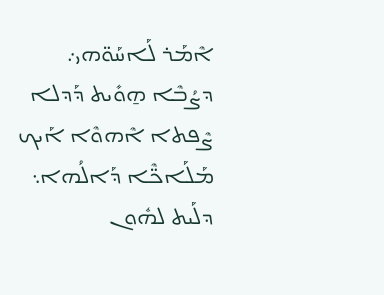ܐܶܡܰܪ ܠܰܐܚܰܘ̈ܗܝ܇ ܕܨܳܒܶܐ ܗ̱ܘܺܝܬ ܕܰܕܠܐ ܨܶܦܬܐ ܐܶܗܘܶܐ ܐܰܝܟ ܡܰܠܰܐܟ̈ܶܐ ܕܰܐܠܳܗܐ܆ ܕܠܰܝܬ ܠܗܽܘܢ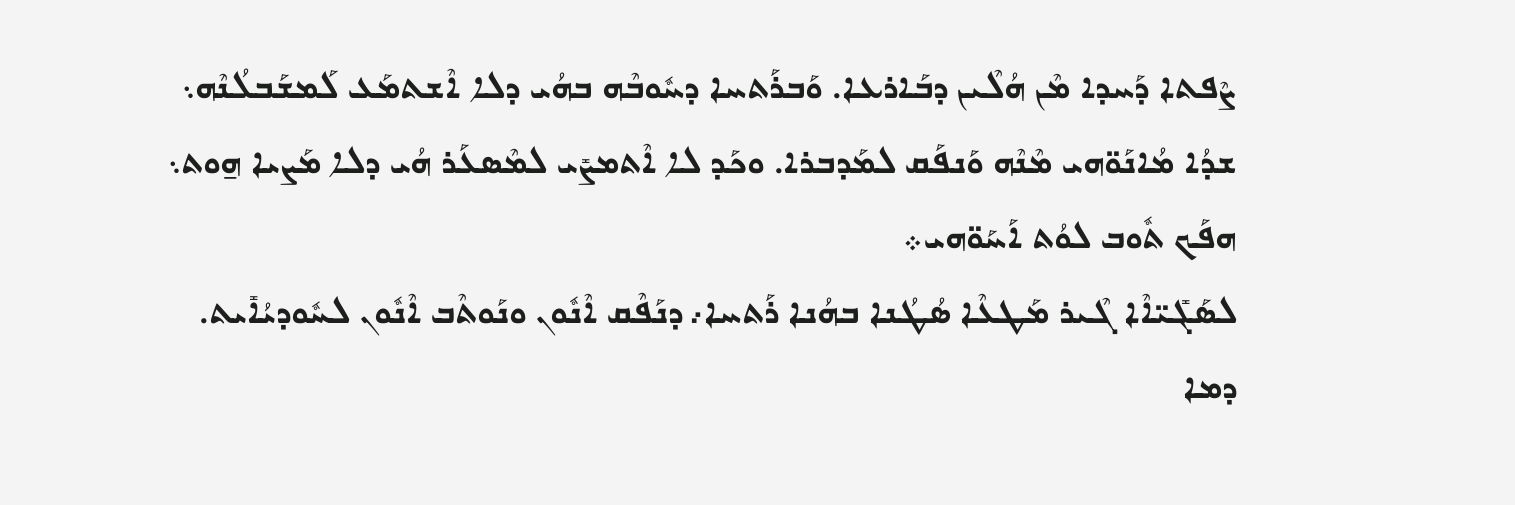ܨܶܦܬܐ ܕܰܚܕܐ ܡܶܢ ܗܳܠܶܝܢ ܕܒܰܐܪܥܐ. ܘܰܒܪܰܬܚܐ ܕܚܽܘܒܶܗ ܒܗܳܝ ܕܠܐ ܐܶܫܬܡܰܥ ܠܰܡܫܰܒܠܳܢܶܗ܆ ܫܕܳܐ ܡܳܐܢܰܘ̈ܗܝ ܡܶܢܶܗ ܘܰܢܦܰܩ ܠܡܰܕܒܪܐ. ܘܟܰܕ ܠܐ ܐܶܬܡܨܺܝ ܠܡܶܣܥܰܪ ܗܳܝ ܕܠܐ ܡܰܨܝܐ ܗ̱ܘܬ܆ ܗܦܰܟ ܬܽܘܒ ܠܘܳܬ ܐܰܚܰܘ̈ܗܝ܀
ܠܣܰܓܺܝ̈ܐܶܐ ܓܶܝܪ ܡܰܛܥܶܐ ܣܳܛܳܢܐ ܒܗܳܢܐ ܪܰܬܚܐ܇ ܕܢܰܦܶܩ ܐܶܢܽܘܢ ܘܢܰܘܬܶܒ ܐܶܢܽܘܢ ܠܚܽܘܕܝܳܐܺܝܬ. ܕܡܐ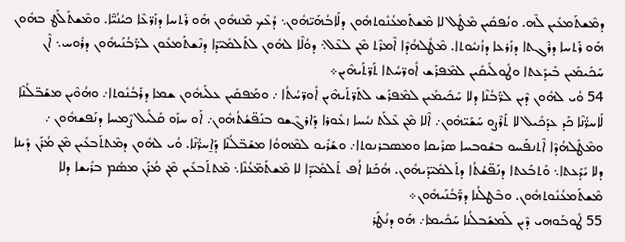ܕܡܶܫܬܰܡܥܺܝܢ ܠܶܗ. ܘܢܳܦܩܺܝܢ ܡܶܛܽܠ ܠܐ ܡܶܫܬܰܡܥܳܢܽܘܬܗܽܘܢ ܕܠܰܐܒܳܗܰܝ̈ܗܽܘܢ܆ ܕܳܥܶܟ ܡܶܢܗܽܘܢ ܗܰܘ ܪܰܬܚܐ ܕܙܰܪ̈ܥܶܐ ܟܝܳܢܳܝ̈ܶܐ. ܘܡܶܫܬܰܠܰܛ ܒܗܽܘܢ ܗܰܘ ܪܰܬܚܐ ܕܪܶܓܬܐ ܕܙܰܪܥܐ ܕܙܳܢܝܽܘܬܐ. ܡܶܛܽܠܗܳܕܶܐ ܐܶܡܪܶܬ ܡܶܢ ܠܥܶܠ܆ ܕܘܳܠܶܐ ܠܗܽܘܢ ܠܬܰܠܡܺܝ̈ܕܶܐ ܕܢܶܫܬܰܡܥܽܘܢ ܠܪ̈ܰܒܳܢܰܝܗܽܘܢ ܕܪܽܘܚ܆ ܐܶܢ ܚܰܟܺܝܡܺܝܢ ܒܺܝܕܰܥܬܐ ܘܛܽܘܠܺܝܩܺܝܢ ܠܡܶܦܪܰܫ ܐܽܘܪ̈ܚܳܬܐ ܬܰܪ̈ܬܰܝܗܶܝܢ܀
54 ܘܳܝ ܠܗܽܘܢ ܕܶܝܢ ܠܪ̈ܰܒܳܢܶܐ ܕܠܐ ܚܰܟܺܝܡܺܝܢ ܠܡܶܦܪܰܫ ܠܬܰܪ̈ܬܰܝܗܶܝܢ ܐܽܘܪ̈ܚܳܬܳܐ ܇ ܘܡܰܦܩܺܝܢ ܥܠܰܝܗܽܘܢ ܫܡܐ ܕܪܰܒܳܢܽܘܬܐ܇ ܘܗܳܘܶܝܢ ܡܫܰܒ̈ܠܳܢܶܐ ܠܰܐܚܪ̈ܳܢܶܐ ܟܰܕ ܥܕܰܟܺܝܠ ܠܐ ܬܰܪܶܨܘ ܚܰܫܰܝ̈ܗܽܘܢ܇ ܐܶܠܐ ܡܶܢ ܥܶܠܰܬ ܢܝܳܚܐ ܙܥܽܘܪܐ ܕܰܐܪܓܶܫܘ ܒܢܰܦ̈ܫܳܬܳܗܽܘܢ܇ ܐܰܘ ܚܙܰܘ ܩܰܠܺܝܠ ܨܶܡܚܐ ܕܢܰܦܫܗܽܘܢ ܇ ܘܡܶܛܽܠܗܳܕܶܐ ܐܶܬܢܦܰܚܘ ܒܫܽܘܒܚܐ ܣܪܺܝܩܐ ܘܡܣܒܪܢܘܬܐ܇ ܘܫܰܪܺܝܘ ܠܡܶܗܘܳܐ ܡܫܰܒ̈ܠܳܢܶܐ ܕܰܐ̱ܚܪ̈ܳܢܶܐ. ܘܳܝ ܠܗܽܘܢ ܕܡܶܬܬܰܒܥܺܝܢ ܡܶܢ ܡܳܪܰܢ ܕܺܝܢܐ ܕܠܐ ܝܺܕܰܥܬܐ܆ ܘܰܬܒܰܥܬܐ ܕܢܰܦ̈ܫܳܬܳܐ ܕܬܰܠܡܺܝ̈ܕܰܝܗܽܘܢ. ܗܳܟܰܢܐ ܐܳܦ ܬܰܠܡܺܝ̈ܕܶܐ ܠܐ ܡܶܫܬܰܡ̈ܥܳܢܶܐ܆ ܡܶܬܬܰܒܥܺܝܢ ܡܶܢ ܡܳܪܰܢ ܡܣܳܡ ܒܪܺܝܫܐ ܕܠܐ ܡܶܫܬܰܡܥܳܢܽܘܬܗܽܘܢ. ܘܒܶܛܠܳܢܐ ܕܪ̈ܰܒܳܢܰܝܗܽܘܢ܀
55 ܛܽܘܒܰܘܗܝ ܕܶܝܢ ܠܰܡܫܰܒܠܳܢܐ ܚܰܟܺܝܡܐ܇ ܗܰܘ ܕܢܳܛܰܪ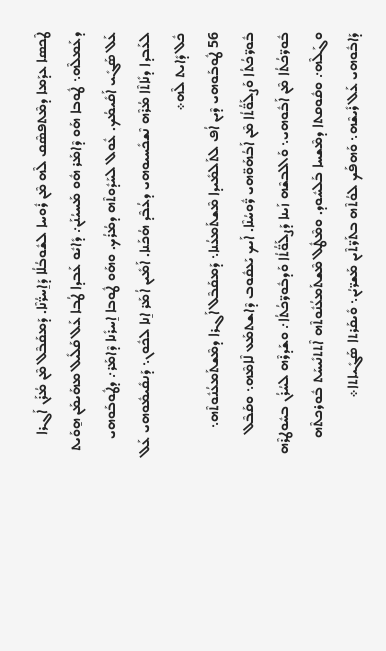ܛܶܟܣܐ ܥܕܰܡܐ ܕܡܶܬܦܣܶܩ ܠܶܗ ܡܶܢ ܪܽܘܚܐ ܠܫܽܘܒܳܠܳܐ ܕܰܐ̱ܚܪ̈ܳܢܶܐ. ܕܰܡܩܰܒܶܠ ܡܶܢ ܡܳܪܰܢ ܐܰܓܪܐ ܕܥܰܡܠܶܗ܆ ܛܽܘܒܐ ܗܰܘ ܕܶܐܡܰܪ ܗܽܘ ܡܰܚܝܳܢܰܢ܇ ܕܺܐܝܽܘ ܥܰܒܕܐ ܛܳܒܐ ܥܰܠ ܩܰܠܺܝܠ ܡܗܰܝܡܰܢ ܗ̱ܘܰܝܬ ܥܰܠ ܣܰܓܺܝ ܐܰܩܺܝܡܳܟ. ܥܽܘܠ ܠܚܰܕܽܘܬܶܗ ܕܡܳܪܳܟ. ܘܗܰܘ ܛܽܘܒܐ ܐ̱ܚܪܺܢܐ ܕܶܐܡܰܪ܇ ܕܛܽܘܒܰܘܗܝ ܠܥܰܒܕܐ ܕܢܺܐܬܶܐ ܡܳܪܶܗ ܢܶܫܟܺܚܝܘܗܝ ܕܥܳܒܶܕ ܗܳܟܰܢܐ. ܐܰܡܺܝܢ ܐܳܡܰܪ ܐ̱ܢܐ ܠܟܽܘܢ܆ ܕܰܢܩܺܝܡܽܘܗܝ ܥܰܠ ܟܽܠ ܕܺܐܝܬ ܠܶܗ܀
56 ܛܽܘܒܰܘܗܝ ܕܶܝܢ ܐܳܦ ܠܬܰܠܡܺܝܕܐ ܡܶܫܬܰܡܥܳܢܐ܆ ܕܰܡܩܰܒܶܠ ܐܰܓܪܐ ܕܡܶܫܬܰܡܥܳܢܽܘܬܶܗ܆ ܒܽܘܪ̈ܟܳܬܳܐ ܘܰܨܠܰܘ̈ܳܬܳܐ ܡܶܢ ܐܰܒܳܗܰܘ̈ܗܝ ܪ̈ܽܘܚܳܢܶܐ. ܐܰܝܟ ܝܰܥܩܽܘܒ ܕܶܐܫܬܡܰܥ ܠܶܐܡܶܗ܆ ܘܩܰܒܶܠ ܒܽܘܪ̈ܟܳܬܳܐ ܡܶܢ ܐܰܒܽܘܗܝ܆ ܘܰܐܠܒܫܶܗ ܙܰܝܢܐ ܕܰܨܠܰܘ̈ܳܬܳܐ ܘܰܕܒܽܘܪ̈ܟܳܬܳܐ܇ ܘܫܰܕܪܶܗ ܠܚܳܪܳܢ ܒܚܽܘܛܪܶܗ ܘܓܰܠܶܗ܇ ܘܩܽܘܩܬܐ ܕܡܶܫܚܐ ܒܰܠܚܽܘܕ. ܘܡܶܛܽܠ ܡܶܫܬܰܡܥܳܢܽܘܬܶܗ ܐܶܬܬܢܺܝܚܰܬ ܒܽܘܪܟܬܶܗ ܕܰܐܒܽܘܗܝ ܥܰܠ ܪܺܝܫܶܗ܆ ܘܰܗܦܰܟ ܠܘܳܬܶܗ ܒܬܰܪ̈ܬܶܝܢ ܡܰܫܪ̈ܝܳܢ܆ ܘܺܝܩܰܪܬܐ ܣܰܓܺܝܐܬܐ܀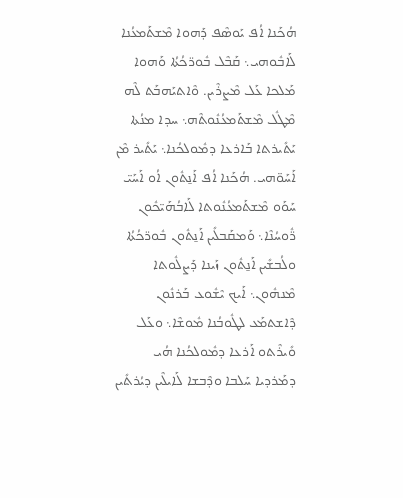ܗܳܟܰܢܐ ܐܳܦ ܝܰܘܣܶܦ ܕܰܗܘܐ ܡܶܫܬܰܡܥܳܢܐ ܠܰܐܒܽܘܗܝ܆ ܩܰܒܶܠ ܒܽܘܪ̈ܟܳܬܳܐ ܘܰܗܘܐ ܡܰܠܟܐ ܥܰܠ ܡܶܨܪܶܝܢ. ܘܶܐܬܝܰܗܒܰܬ ܠܶܗ ܡܶܛܽܠ ܡܶܫܬܰܡܥܳܢܽܘܬܶܗ܆ ܚܕܐ ܡܢܳܬܐ ܝܰܬܺܝܪܬܐ ܒܰܐܪܥܐ ܕܡܽܘܠܟܳܢܐ܆ ܝܰܬܺܝܪ ܡܶܢ ܐܰܚܰܘ̈ܗܝ. ܗܳܟܰܢܐ ܐܳܦ ܐܰܢ̱ܬܽܘܢ ܐܳܘ ܐܰܚܰܝ̈ ܚܰܘܰܘ ܡܶܫܬܰܡܥܳܢܽܘܬܐ ܠܰܐܒܳܗܰܝ̈ܟܽܘܢ ܪ̈ܽܘܚܳܢܶܐ܆ ܘܰܡܩܰܒܠܺܝܢ ܐܰܢ̱ܬܽܘܢ ܒܽܘܪ̈ܟܳܬܳܐ ܘܠܳܒܫܺܝܢ ܐܰܢ̱ܬܽܘܢ ܙܰܝܢܐ ܕܰܨܠܽܘܬܐ ܡܶܢܗܽܘܢ܆ ܐܰܝܟ ܝܶܫܽܘܥ ܒܰܪܢܽܘܢ ܕܶܐܫܬܡܰܥ ܠܛܽܘܒܳܢܐ ܡܽܘܫܶܐ܆ ܘܥܰܠ ܘܺܝܪܶܬܘ ܐܰܪܥܐ ܕܡܽܘܠܟܳܢܐ ܗܳܝ ܕܡܰܪܕܝܐ ܚܰܠܒܐ ܘܕܶܒܫܐ ܠܰܐܝܠܶܝܢ ܕܝܳܪܬܺܝܢ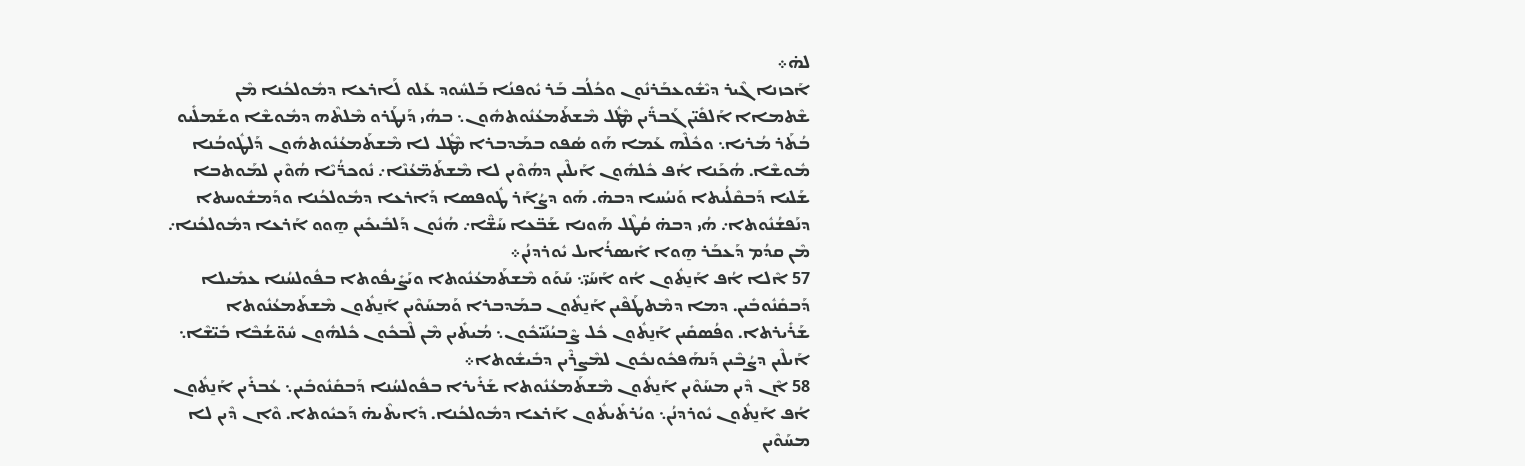ܠܗ̇܀
ܐܰܟܙܢܐ ܓܶܝܪ ܕܝܶܫܽܘܥܒܰܪܢܽܘܢ ܘܟܳܠܳܒ ܒܰܪ ܝܽܘܦܢܳܐ ܒܰܠܚܽܘܕ ܥܰܠܘ ܠܰܐܪܥܐ ܕܡܽܘܠܟܳܢܐ ܡܶܢ ܫܶܬܡܐܐ ܐܰܠܦܺܝ̈ܢ ܓܰܒܪ̈ܺܝܢ ܡܶܛܽܠ ܡܶܫܬܰܡܥܳܢܽܘܬܗܽܘܢ܆ ܒܗܳܝ ܕܰܢܛܰܪܘ ܡܶܠܬܶܗ ܕܡܽܘܫܶܐ ܘܫܰܡܠܺܝܘ ܒܳܬܰܪ ܡܳܪܝܐ܆ ܘܟܽܠܶܗ ܥܰܡܐ ܗܰܘ ܣܳܦܘ ܒܡܰܕܒܪܐ ܡܶܛܽܠ ܠܐ ܡܶܫܬܰܡܥܳܢܽܘܬܗܽܘܢ ܕܰܠܛܽܘܒܳܢܐ ܡܽܘܫܶܐ. ܗܳܟܰܢܐ ܐܳܦ ܟܽܠܗܽܘܢ ܐܰܝܠܶܝܢ ܕܗܳܘܶܝܢ ܠܐ ܡܶܫܬܰܡ̈ܥܳܢܶܐ܇ ܢܽܘܟܪ̈ܳܝܶܐ ܗܳܘܶܝܢ ܠܡܰܘܬܒܐ ܫܰܠܝܐ ܕܰܒܩܶܠܳܝܬܐ ܘܰܢܝܳܚܐ ܕܒܗ̇. ܗܰܘ ܕܨܳܐܰܪ ܛܽܘܦܣܐ ܕܰܐܪܥܐ ܕܡܽܘܠܟܳܢܐ ܘܕܰܡܫܽܘܚܬܐ ܕܢܰܦܫܳܢܽܘܬܐ܇ ܗܳܝ ܕܒܗ̇ ܩܳܛܶܠ ܗܰܘܢܐ ܫܰܒ̈ܥܐ ܚܰܫ̈ܶܐ܇ ܗܳܢܽܘܢ ܕܰܠܒܺܝܟܺܝܢ ܗ̱ܘܘ ܐܰܪܥܐ ܕܡܽܘܠܟܳܢܐ܇ ܡܶܢ ܩܕܳܡ ܕܰܥܒܰܪ ܗ̱ܘܐ ܐܺܝܣܪܳܐܝܠ ܝܽܘܪܕܢܳܢ܀
57 ܐܶܠܐ ܐܳܦ ܐܰܢ̱ܬܽܘܢ ܐܳܘ ܐܰܚܰܝ̈܆ ܚܰܘܰܘ ܡܶܫܬܰܡܥܳܢܽܘܬܐ ܘܝܰܨܺܝܦܽܘܬܐ ܒܦܽܘܠܚܳܢܐ ܥܡܺܝܠܐ ܕܰܒܩܺܢܽܘܒܺܝܢ. ܕܡܐ ܕܡܶܬܛܰܦܶܝܢ ܐܰܢ̱ܬܽܘܢ ܒܡܰܕܒܪܐ ܘܰܡܚܰܘܶܝܢ ܐܰܢ̱ܬܽܘܢ ܡܶܫܬܰܡܥܳܢܽܘܬܐ ܫܰܪܺܝܪܬܐ. ܘܦܳܣܩܺܝܢ ܐܰܢ̱ܬܽܘܢ ܟܽܠ ܨܶܒܝܳܢܰܝ̈ܟܽܘܢ܆ ܡܳܝܬܺܝܢ ܡܶܢ ܠܶܒܟܽܘܢ ܟܽܠܗܽܘܢ ܚܽܘ̈ܫܳܒܶܐ ܒܺܝ̈ܫܶܐ܆ ܐܰܝܠܶܝܢ ܕܨܳܒܶܝܢ ܕܰܢܗܰܦܟܽܘܢܟܽܘܢ ܠܡܶܨܪܶܝܢ ܕܒܺܝܫܽܘܬܐ܀
58 ܐܶܢ ܕܶܝܢ ܡܚܰܘܶܝܢ ܐܰܢ̱ܬܽܘܢ ܡܶܫܬܰܡܥܳܢܽܘܬܐ ܫܰܪܺܝܪܐ ܒܦܽܘܠܚܳܢܐ ܕܰܒܩܺܢܽܘܒܺܝܢ܆ ܥܳܒܪܺܝܢ ܐܰܢ̱ܬܽܘܢ ܐܳܦ ܐܰܢ̱ܬܽܘܢ ܝܽܘܪܕܢܳܢ܆ ܘܝܳܪܬܺܝܬܽܘܢ ܐܰܪܥܐ ܕܡܽܘܠܟܳܢܐ. ܕܺܐܝܬܶܝܗ̇ ܕܰܟܝܽܘܬܐ. ܘܶܐܢ ܕܶܝܢ ܠܐ ܡܚܰܘܶܝܢ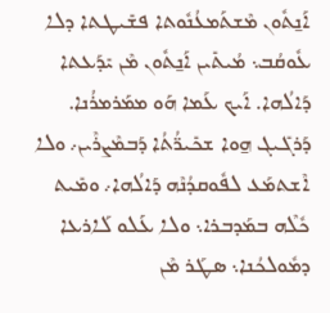ܐܰܢ̱ܬܽܘܢ ܡܶܫܬܰܡܥܳܢܽܘܬܐ ܦܫܺܝܛܬܐ ܕܠܐ ܥܽܘܩܳܒ܆ ܡܳܝܬܺܝܢ ܐܰܢ̱ܬܽܘܢ ܡܶܢ ܝܺܕܰܥܬܐ ܕܰܐܠܳܗܐ. ܐܰܝܟ ܥܰܡܐ ܗܰܘ ܡܡܰܪܡܪܳܢܐ. ܕܰܪܓܺܝܓ ܗ̱ܘܐ ܫܟܺܝܪ̈ܳܬܳܐ ܕܰܒܡܶܨܪܶܝܢ܇ ܘܠܐ ܐܶܫܬܡܰܥ ܠܦܽܘܩܕܳܢܶܗ ܕܰܐܠܳܗܐ܇ ܘܡܺܝܬ ܟܽܠܶܗ ܒܡܰܕܒܪܐ܆ ܘܠܐ ܥܰܠܘ ܠܰܐܪܥܐ ܕܡܽܘܠܟܳܢܐ܆ ܣܛܰܪ ܡܶܢ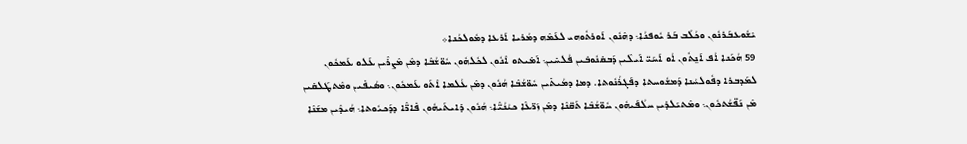ܝܶܫܽܘܥܒܰܪܢܽܘܢ ܘܟܳܠܳܒ ܒܰܪ ܝܽܘܦܢܳܐ܆ ܕܗܶܢܽܘܢ ܐܰܘܪܬܽܘܗܝ ܠܥܰܡܶܗ ܕܡܳܪܝܐ ܐܰܪܥܐ ܕܡܽܘܠܟܳܢܐ܀
59 ܗܳܟܰܢܐ ܐܳܦ ܐܰܢ̱ܬܽܘܢ ܐܳܘ ܐܰܚܰܝ̈ ܐܰܝܠܶܝܢ ܕܰܒܩܺܢܽܘܒܺܝܢ ܦܳܠܚܺܝܢ܆ ܐܰܡܺܝܬܘ ܐܶܢܽܘܢ ܠܟܽܠܗܽܘܢ ܚܽܘ̈ܫܳܒܶܐ ܕܡܶܢ ܡܶܨܪܶܝܢ ܥܰܠܘ ܥܰܡܟܽܘܢ ܠܡܰܕܒܪܐ ܕܦܽܘܠܚܳܢܐ ܕܰܡܫܽܘܚܬܐ ܕܦܰܓܪܳܢܽܘܬܐ. ܕܡܐ ܕܡܳܝܬܺܝܢ ܚܽܘ̈ܫܳܒܶܐ ܗܳܢܽܘܢ ܕܡܶܢ ܥܳܠܡܐ ܐܶܬܰܘ ܥܰܡܟܽܘܢ܆ ܘܣܳܝܦܺܝܢ ܘܡܶܬܛܰܠܩܺܝܢ ܡܶܢ ܢܰܦ̈ܫܳܬܟܽܘܢ܆ ܘܡܶܬܝܰܠܕܺܝܢ ܚܠܳܦܰܝܗܽܘܢ ܚܽܘ̈ܫܳܒܶܐ ܬܰܩ̈ܢܶܐ ܕܡܶܢ ܙܰܪ̈ܥܶܐ ܟܝܳܢܳܝ̈ܶܐ܆ ܗܳܢܽܘܢ ܕܺܐܝܬܰܝܗܽܘܢ ܦܺܐܪ̈ܶܐ ܕܕܰܟܝܽܘܬܐ܆ ܗܳܝܕܶܝܢ ܡܫܰܢܶܐ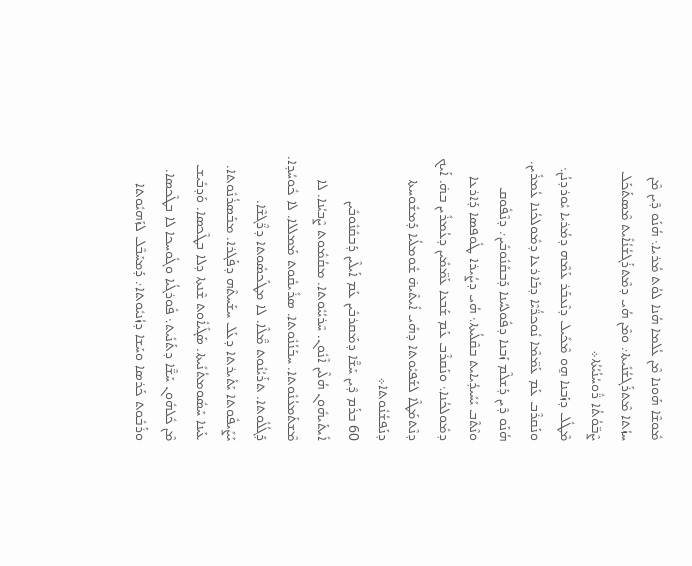ܡܽܘܫܶܐ ܗܰܘܢܐ ܡܶܢ ܥܳܠܡܐ ܗܳܢܐ ܠܘܳܬ ܡܳܪܝܐ܆ ܗܳܢܰܘ ܕܶܝܢ ܡܶܢ ܚܙܳܬܐ ܡܶܬܪܰܓܫܳܢܺܝܬܐ܇ ܘܡܶܢ ܗܳܝ ܕܡܶܬܪܰܓܫܳܢܳܐܺܝܬ ܡܶܣܬܰܟܰܠ ܨܶܒ̈ܘܳܬܳܐ ܪ̈ܽܘܚܳܢܳܝܳܬܳܐ܀
ܡܶܛܽܠ ܕܙܰܒܢܐ ܗ̱ܘ ܡܶܟܺܝܠ ܕܢܶܥܒܰܪ ܥܰܡܶܗ ܕܡܳܪܝܐ ܝܽܘܪܕܢܳܢ܆ ܘܢܰܩܪܶܒ ܥܰܡ ܥܰܡ̈ܡܶܐ ܢܽܘܟܪ̈ܳܝܶܐ ܕܒܰܐܪܥܐ ܕܡܽܘܠܟܳܢܐ ܥܳܡܪܺܝܢ. ܗܳܢܰܘ ܕܶܝܢ ܕܰܫܠܶܡ ܙܰܒܢܐ ܕܦܽܘܠܚܳܢܐ ܕܰܒܩܺܢܽܘܒܺܝܢ܇ ܕܢܶܦܽܘܩ ܘܢܶܬܶܒ ܝܺܚܺܝܕܳܝܐܝܬ ܒܩܶܠܳܝܬܐ܆ ܗܳܝ ܕܨܳܝܪܐ ܛܽܘܦܣܐ ܕܰܐܪܥܐ ܕܡܽܘܠܟܳܢܐ܆ ܘܢܰܩܪܶܒ ܥܰܡ ܫܰܒܥܐ ܥܰܡ̈ܡܺܝܢ ܕܥܳܡܪܺܝܢ ܒܗ̇. ܐܰܝܟ ܕܢܶܬܡܰܛܶܐ ܠܫܰܦܝܽܘܬܐ ܕܗܺܝ ܐܺܝܬܶܝܗ̇ ܫܽܘܡܠܳܝܐ ܕܰܡܫܽܘܚܬܐ ܕܢܰܦܫܳܢܽܘܬܐ܀
60 ܒܪܰܡ ܕܶܝܢ ܚܰܫ̈ܶܐ ܕܡܰܩܪܒܺܝܢ ܥܰܡ ܐܰܝܠܶܝܢ ܕܰܒܩܺܢܽܘܒܺܝܢ ܐܺܝܬܰܝܗܽܘܢ ܗܳܠܶܝܢ ܐܶܢܽܘܢ. ܚܶܪܝܳܝܽܘܬܐ. ܡܩܳܡܽܘܬ ܨܶܒܝܳܢܐ. ܠܐ ܡܶܫܬܰܡܥܳܢܽܘܬܐ. ܚܒܰܢܳܢܽܘܬܐ. ܣܪܺܝܩܽܘܬ ܡܰܡܠܠܐ. ܠܐ ܟܽܘܚܳܕܐ. ܕܰܓܳܠܽܘܬܐ. ܬܪܰܝܳܢܽܘܬ ܡ̈ܶܠܶܐ. ܠܐ ܡܛܰܟܣܽܘܬܐ ܕܪ̈ܶܓܫܶܐ. ܝܰܨܺܝܦܽܘܬܐ ܝܰܬܺܝܪܬܐ ܕܥܰܠ ܚܫܰܚܬܶܗ ܕܦܰܓܪܐ. ܡܒܰܣܪܳܢܽܘܬܐ. ܥܰܝܢܐ ܚܰܣܽܘܡܬܳܢܺܝܬܐ. ܣܰܓܺܝܐܽܘܬ ܫܶܢܬܐ ܕܠܐ ܒܛܶܟܣܐ. ܘܰܕܒܺܝܫ ܡܶܢ ܟܽܠܗܽܘܢ ܚܰܫ̈ܶܐ ܕܬܰܢܺܝܬ܆ ܦܽܘܪܓܳܝܐ ܘܓܽܘܚܟܐ ܠܐ ܒܛܶܟܣܐ. ܘܪܰܒܽܘܬ ܟܰܪܣܐ ܘܚܰܫܐ ܕܙܳܢܝܽܘܬܐ܇ ܕܰܡܚܰܒܶܠ ܠܙܰܗܝܽܘܬܐ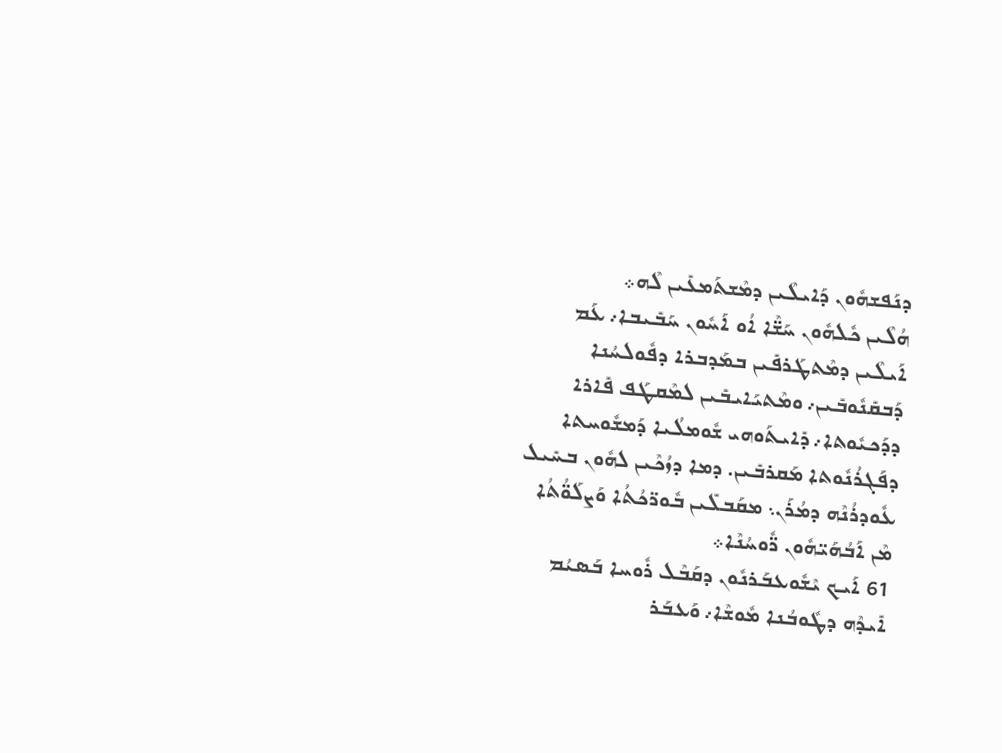ܕܢܰܦܫܗܽܘܢ ܕܰܐܝܠܶܝܢ ܕܡܶܫܬܰܡܥܺܝܢ ܠܶܗ܀
ܗܳܠܶܝܢ ܟܽܠܗܽܘܢ ܚܰܫ̈ܶܐ ܐܳܘ ܐܰܚܽܘܢ ܚܰܒܺܝܒܐ܇ ܥܰܡ ܐܰܝܠܶܝܢ ܕܡܶܬܛܰܪܦܺܝܢ ܒܡܰܕܒܪܐ ܕܦܽܘܠܚܳܢܐ ܕܰܒܩܺܢܽܘܒܺܝܢ܇ ܘܡܶܬܝܰܐܝܒܺܝܢ ܠܡܶܩܛܰܦ ܦܺܐܪܐ ܕܕܰܟܝܽܘܬܐ܇ ܕܺܐܝܬܰܘܗܝ ܫܽܘܡܠܳܝܐ ܕܰܡܫܽܘܚܬܐ ܕܦܰܓܪܳܢܽܘܬܐ ܡܰܩܪܒܺܝܢ. ܕܡܐ ܕܙܳܟܶܝܢ ܠܗܽܘܢ ܒܚܺܝܠ ܥܽܘܕܪܳܢܶܗ ܕܡܳܪܰܢ܆ ܡܩܰܒܠܺܝܢ ܒܽܘܪ̈ܟܳܬܳܐ ܘܰܨܠܰܘ̈ܳܬܳܐ ܡܶܢ ܐܰܒܳܗܰܝ̈ܗܽܘܢ ܪ̈ܽܘܚܳܢܶܐ܀
61 ܐܰܝܟ ܝܶܫܽܘܥܒܰܪܢܽܘܢ ܕܩܰܒܶܠ ܪܽܘܚܐ ܒܰܣܝܳܡ ܐܺܝܕܶܗ ܕܛܽܘܒܳܢܐ ܡܽܘܫܶܐ܇ ܘܰܥܒܰܪ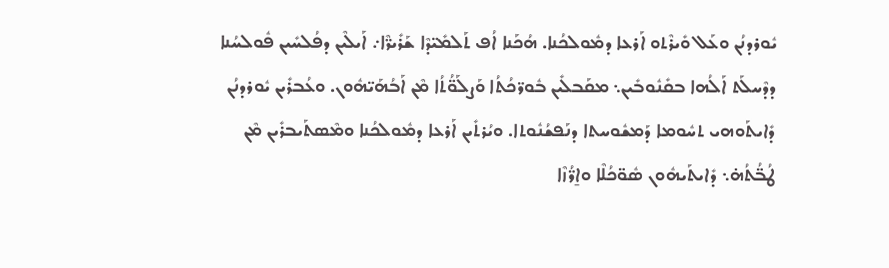ܝܽܘܪܕܢܳܢ ܘܥܰܠ ܘܺܝܪܶܬܘ ܐܰܪܥܐ ܕܡܽܘܠܟܳܢܐ. ܗܳܟܰܢܐ ܐܳܦ ܬܰܠܡܺܝ̈ܕܶܐ ܫܰܪܺܝܪ̈ܶܐ܇ ܐܰܝܠܶܝܢ ܕܦܳܠܚܺܝܢ ܦܽܘܠܚܳܢܐ ܕܕܶܚܠܰܬ ܐܰܠܳܗܐ ܒܩܺܢܽܘܒܺܝܢ܆ ܡܩܰܒܠܺܝܢ ܒܽܘܪ̈ܟܳܬܳܐ ܘܰܨܠܰܘ̈ܳܬܳܐ ܡܶܢ ܐܰܒܳܗܰܝ̈ܗܽܘܢ. ܘܥܳܒܪܺܝܢ ܝܽܘܪܕܢܳܢ ܕܺܐܝܬܰܘܗܝ ܬܚܽܘܡܐ ܕܰܡܫܽܘܚܬܐ ܕܢܰܦܫܳܢܽܘܬܐ. ܘܝܳܪܬܺܝܢ ܐܰܪܥܐ ܕܡܽܘܠܟܳܢܐ ܘܡܶܣܬܰܝܒܪܺܝܢ ܡܶܢ ܛܳܒ̈ܳܬܳܗ̇܆ ܕܺܐܝܬܰܝܗܽܘܢ ܣܽܘ̈ܟܳܠܶܐ ܘܐ̱ܪ̈ܳܙܶܐ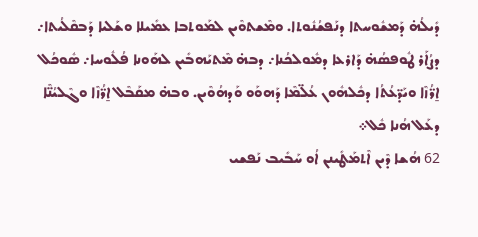ܕܺܝܠܳܗ̇ ܕܰܡܫܽܘܚܬܐ ܕܢܰܦܫܳܢܽܘܬܐ. ܘܡܶܫܬܘܶܝܢ ܠܡܰܘܬܒܐ ܥܡܺܝܠܐ ܘܫܰܠܝܐ ܕܰܒܩܶܠܳܝܬܐ܇ ܕܨܳܐܰܪ ܛܽܘܦܣܳܗ̇ ܕܰܐܪܥܐ ܕܡܽܘܠܟܳܢܐ܇ ܕܒܗ̇ ܡܶܬܝܰܗܒܺܝܢ ܠܗܰܘܢܐ ܦܳܠܽܘܚܐ܇ ܣܽܘܟܳܠ ܐ̱ܪ̈ܳܙܶܐ ܘܝܰܕ̈ܥܳܬܳܐ ܕܟܽܠܗܽܘܢ ܥܳܠ̈ܡܶܐ ܕܰܗܘܰܘ ܘܰܕܗܳܘܶܝܢ. ܘܒܗ̇ ܡܩܰܒܶܠ ܐ̱ܪ̈ܳܙܶܐ ܘܓܶܠܝܳܢ̈ܶܐ ܕܥܰܠ ܗܳܢܐ ܟܽܠ܀
62 ܗܳܫܐ ܕܶܝܢ ܐܶܬܡܰܛܺܝܢܢ ܐܳܘ ܚܰܒܺܝܒ ܢܰܦܫܝ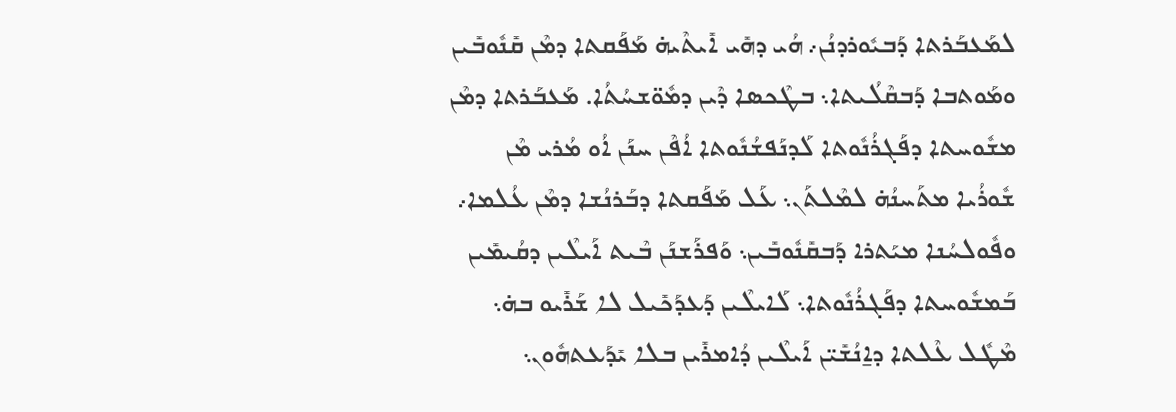ܠܡܰܥܒܰܪܬܐ ܕܰܒܝܽܘܪܕܢܳܢ܇ ܗܳܝ ܕܗܺܝ ܐܺܝܬܶܝܗ̇ ܡܰܦܰܩܬܐ ܕܡܶܢ ܩܺܢܽܘܒܺܝܢ ܘܡܰܘܬܒܐ ܕܰܒܩܶܠܳܝܬܐ܆ ܒܛܶܟܣܐ ܕܶܝܢ ܕܡܽܘ̈ܫܚܳܬܳܐ. ܡܰܥܒܰܪܬܐ ܕܡܶܢ ܡܫܽܘܚܬܐ ܕܦܰܓܪܳܢܽܘܬܐ ܠܰܕܢܰܦܫܳܢܽܘܬܐ ܐܳܦܶܢ ܚܢܰܢ ܐܳܘ ܡܳܪܝ ܡܶܢ ܫܽܘܪܳܝܐ ܡܬܰܚܢܳܗ̇ ܠܡܶܠܬܰܢ܆ ܥܰܠ ܡܰܦܰܩܬܐ ܕܒܰܪܢܳܫܐ ܕܡܶܢ ܥܳܠܡܐ܇ ܘܦܽܘܠܚܳܢܐ ܡܝܰܬܪܐ ܕܰܒܩܺܢܽܘܒܺܝܢ܆ ܘܰܦܪܰܫܢܰܢ ܒܶܝܬ ܐܰܝܠܶܝܢ ܕܩܳܝܡܺܝܢ ܒܰܡܫܽܘܚܬܐ ܕܦܰܓܪܳܢܽܘܬܐ܆ ܠܰܐܝܠܶܝܢ ܕܰܥܕܰܟܺܝܠ ܠܐ ܫܰܪܺܝܘ ܒܗ̇܆ ܡܶܛܽܠ ܥܶܠܬܐ ܕܐ̱ܢܳܫܺܝ̈ܢ ܐܰܝܠܶܝܢ ܕܳܐܡܪܺܝܢ ܒܠܐ ܝܺܕܰܥܬܗܽܘܢ܆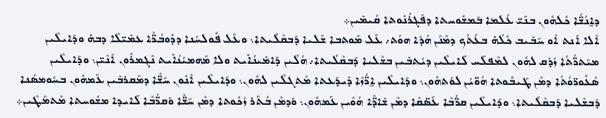ܕܐ̱ܢܳܫ̈ܳܐ ܟܽܠܗܽܘܢ ܒܢܰܝ̈ ܥܳܠܡܐ ܒܰܡܫܽܘܚܬܐ ܕܦܰܓܪܳܢܽܘܬܐ ܩܳܝܡܺܝܢ܀
ܐܶܠܐ ܐܰܢܬ ܐܳܘ ܚܰܒܺܝܒ ܟܽܠܳܗ̇ ܒܥܳܬܳܟ ܕܡܶܢܰܢ ܗܳܕܶܐ ܗܘܳܬ܇ ܥܰܠ ܡܰܘܬܒܐ ܫܰܠܝܐ ܕܰܒܩܶܠܳܝܬܐ܆ ܘܥܰܠ ܦܽܘܠܚܳܢܐ ܕܕܽܘܒܳܪ̈ܶܐ ܥܡܺܝ̈ܠܶܐ ܕܒܗ̇ ܘܕܰܐܝܠܶܝܢ ܡܝܰܬܪ̈ܳܬܳܐ ܙܳܕܶܩ ܠܗܽܘܢ ܠܡܶܦܠܰܚ ܠܰܐܝܠܶܝܢ ܕܝܳܬܒܺܝܢ ܒܫܶܠܝܐ ܕܰܒܩܶܠܳܝܬܐ܇ ܗܳܠܶܝܢ ܕܰܐܡܺܝܢܳܐܺܝܬ ܘܠܐ ܡܰܗܡܝܳܢܳܐܺܝܬ ܢܶܓܡܪܽܘܢ ܐܶܢܶܝ̈ܢ܆ ܘܕܰܐܝܠܶܝܢ ܣܳܥܽܘܪ̈ܘܳܬܳܐ ܕܡܶܢ ܛܰܝܒܽܘܬܐ ܗܳܘ̈ܝܳܢ ܠܘܳܬܗܽܘܢ܆ ܘܕܰܐܝܠܶܝܢ ܐ̱ܪ̈ܳܙܶܐ ܕܺܝܕܰܥܬܐ ܡܶܬܓܠܶܝܢ ܠܗܽܘܢ܆ ܘܕܰܐܝܠܶܝܢ ܐܶܢܽܘܢ ܚܰܫ̈ܶܐ ܕܡܰܩܪܒܺܝܢ ܥܰܡܗܽܘܢ ܒܚܽܘܡܣܳܢܐ ܕܰܒܫܶܠܝܐ ܕܰܒܩܶܠܳܝܬܐ܆ ܘܕܰܐܝܠܶܝܢ ܩܪ̈ܳܒܶܐ ܥܰܣ̈ܩܶܐ ܕܡܶܢ ܫܺܐܕ̈ܶܐ ܗܳܘܶܝܢ ܥܰܡܗܽܘܢ܆ ܘܰܕܡܶܢ ܒܳܬܰܪ ܙܳܟܽܘܬܐ ܕܡܶܢ ܚܰܫ̈ܶܐ ܘܰܩܪ̈ܳܒܶܐ ܠܰܐܝܕܐ ܡܫܽܘܚܬܐ ܡܶܬܡܰܛܶܝܢ܀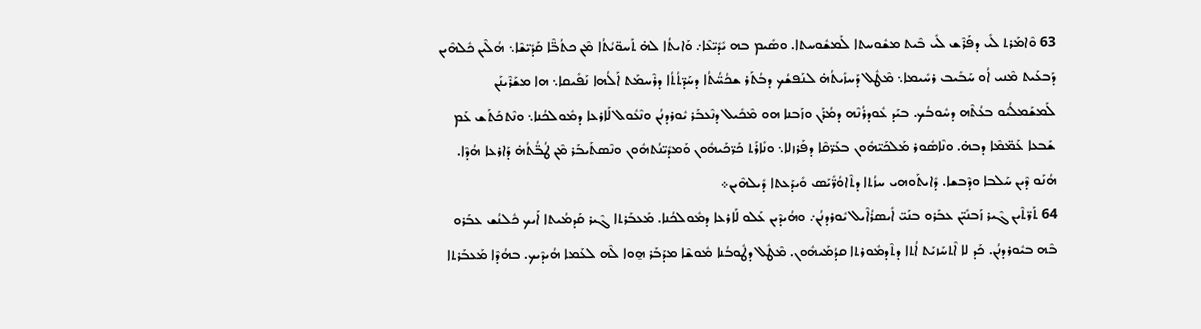63 ܘܶܐܡܰܪܬ ܠܺܝ ܕܦܰܪܶܫ ܠܺܝ ܒܶܝܬ ܡܫܽܘܚܬܐ ܠܰܡܫܽܘܚܬܐ. ܘܣܺܝܡ ܒܗ ܝܺܕܺܝ̈ܥܶܐ܇ ܘܰܐܝܬܳܐ ܠܗ̇ ܬܰܚܘ̈ܝܳܬܳܐ ܡܶܢ ܟܬܳܒ̈ܶܐ ܩܰܕܺܝ̈ܫܶܐ܆ ܗܳܠܶܝܢ ܟܽܠܗܶܝܢ ܕܰܒܥܰܝܬ ܡܶܢܝ ܐܳܘ ܚܰܒܺܝܒ ܪܚܺܝܡܐ܆ ܡܶܛܽܠ ܕܰܚܙܺܝܬܳܗ̇ ܠܢܰܦܫܳܟ ܕܒܳܬܰܪ ܫܟܳܚ̈ܳܬܳܐ ܕܚܰܕ̈ܬܳܬܳܐ ܕܪܶܚܡܰܬ ܐܰܠܳܗܐ ܢܰܦܺܝܩܐ܆ ܗܐ ܡܫܰܪܶܝܢܰܢ ܠܰܡܫܰܡܠܳܝܽܘ ܒܥܳܬܶܗ ܕܚܽܘܒܳܟ. ܒܝܰܕ ܥܽܘܕܪܳܢܶܗ ܕܡܳܪܰܢ ܘܙܰܒܢܐ ܗܘ ܡܶܟܺܝܠ ܕܢܶܥܒܰܪ ܝܽܘܪܕܢܳܢ ܘܢܶܥܽܘܠ ܠܰܐܪܥܐ ܕܡܽܘܠܟܳܢܐ܆ ܘܢܶܬܟܰܬܰܫ ܥܰܡ ܫܰܒܥܐ ܥܰܡ̈ܡܶܐ ܕܒܗ̇. ܘܢܶܐܣܽܘܪ ܡܰܠܟܰܝ̈ܗܽܘܢ ܒܥܰܪ̈ܩܶܐ ܕܦܰܪܙܠܐ܆ ܘܢܺܐܪܰܬ ܟܰܪ̈ܟܰܝܗܽܘܢ ܘܰܡܕܺܝ̈ܢܳܬܗܽܘܢ ܘܢܶܣܬܰܝܒܰܪ ܡܶܢ ܛܳܒ̈ܳܬܳܗ̇ ܕܰܐܪܥܐ ܗܳܕܶܐ. ܗܳܢܰܘ ܕܶܝܢ ܚܰܠܒܐ ܘܕܶܒܫܐ. ܕܺܐܝܬܰܘܗܝ ܚܙܳܬܐ ܕܬܶܐܘܳܪ̈ܺܝܰܣ ܘܺܝܕܰܥܬܐ ܕܺܝܠܗܶܝܢ܀
64 ܬܰܪ̈ܬܶܝܢ ܓܶܝܪ ܙܰܒܢܺܝ̈ܢ ܥܒܰܪܘ ܒܢܰܝ̈ ܐܺܝܣܪܳܐܶܝܠ ܝܽܘܪܕܢܳܢ܇ ܘܗܳܝܕܶܝܢ ܥܰܠܘ ܠܰܐܪܥܐ ܕܡܽܘܠܟܳܢܐ. ܡܰܥܒܰܪܬܐ ܓܶܝܪ ܩܰܕܡܳܝܬܐ ܐܰܝܟ ܟܽܠܢܳܫ ܥܒܰܪܘ ܒܶܗ ܒܝܽܘܪܕܢܳܢ. ܟܰܕ ܠܐ ܐܶܬܚܰܙܝܰܬ ܐܳܬܐ ܕܬܶܕܡܽܘܪܬܐ ܩܕܳܡܰܝܗܽܘܢ. ܡܶܛܽܠ ܕܛܽܘܒܳܢܐ ܡܽܘܫܶܐ ܡܕܰܒܰܪ ܗ̱ܘܐ ܠܶܗ ܠܥܰܡܐ ܗܳܝܕܶܝܟ. ܒܗܳܕܶܐ ܡܰܥܒܰܪܬܐ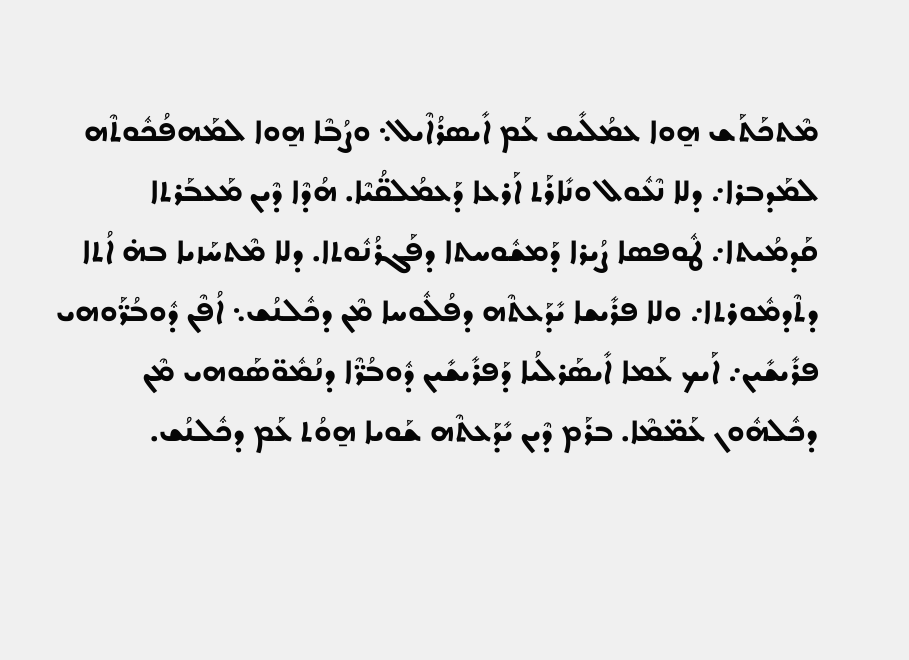ܡܶܬܟܰܬܰܫ ܗ̱ܘܐ ܥܡܳܠܺܝܩ ܥܰܡ ܐܺܝܣܪܳܐܶܝܠ܆ ܘܨܳܒܶܐ ܗ̱ܘܐ ܠܡܰܗܦܳܟܽܘܬܶܗ ܠܡܰܕܒܪܐ܇ ܕܠܐ ܢܶܥܽܘܠ ܘܢܺܐܪܰܬ ܐܰܪܥܐ ܕܰܥܡܳܠܩ̈ܳܝܶܐ. ܗܳܕܶܐ ܕܶܝܢ ܡܰܥܒܰܪܬܐ ܩܰܕܡܳܝܬܐ܇ ܛܽܘܦܣܐ ܨܳܝܪܐ ܕܰܡܫܽܘܚܬܐ ܕܦܰܓܪܳܢܽܘܬܐ. ܕܠܐ ܡܶܬܚܰܙܝܐ ܒܗ̇ ܐܳܬܐ ܕܬܶܕܡܽܘܪܬܐ܇ ܘܠܐ ܦܪܺܝܫܐ ܝܺܕܰܥܬܶܗ ܕܦܳܠܽܘܚܐ ܡܶܢ ܕܟܽܠܢܳܫ܆ ܐܳܦܶܢ ܕܽܘܒܳܪ̈ܰܘܗܝ ܦܪܺܝܫܺܝܢ܇ ܐܰܝܟ ܥܰܡܐ ܐܺܝܣܰܪܠܳܝܐ ܕܰܦܪܺܝܫܺܝܢ ܕܽܘܒܳܪ̈ܶܐ ܕܢܳܡܽܘ̈ܣܰܘܗܝ ܡܶܢ ܕܟܽܠܗܽܘܢ ܥܰܡ̈ܡܶܐ. ܒܪܰܡ ܕܶܝܢ ܝܺܕܰܥܬܶܗ ܫܰܘܝܐ ܗ̱ܘܳܬ ܥܰܡ ܕܟܽܠܢܳܫ.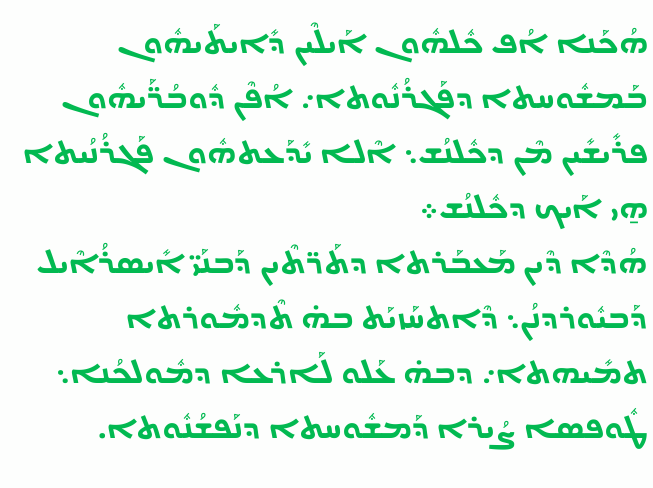ܗܳܟܰܢܐ ܐܳܦ ܟܽܠܗܽܘܢ ܐܰܝܠܶܝܢ ܕܺܐܝܬܰܝܗܽܘܢ ܒܰܡܫܽܘܚܬܐ ܕܦܰܓܪܳܢܽܘܬܐ܇ ܐܳܦܶܢ ܕܽܘܒܳܪ̈ܰܝܗܽܘܢ ܦܪܺܝܫܺܝܢ ܡܶܢ ܕܟܽܠܢܳܫ܆ ܐܶܠܐ ܝܺܕܰܥܬܗܽܘܢ ܦܰܓܪܳܢܳܝܬܐ ܗ̱ܝ ܐܰܝܟ ܕܟܽܠܢܳܫ܀
ܗܳܕܶܐ ܕܶܝܢ ܡܰܥܒܰܪܬܐ ܕܬܰܪ̈ܬܶܝܢ ܕܰܒܢܰܝ̈ ܐܺܝܣܪܳܐܶܝܠ ܕܰܒܝܽܘܪܕܢܳܢ܆ ܕܶܐܬܚܰܙܝܰܬ ܒܗ̇ ܬܶܕܡܽܘܪܬܐ ܬܡܺܝܗܬܐ܇ ܕܒܗ̇ ܥܰܠܘ ܠܰܐܪܥܐ ܕܡܽܘܠܟܳܢܐ܆ ܛܽܘܦܣܐ ܨܳܝܪܐ ܕܰܡܫܽܘܚܬܐ ܕܢܰܦܫܳܢܽܘܬܐ.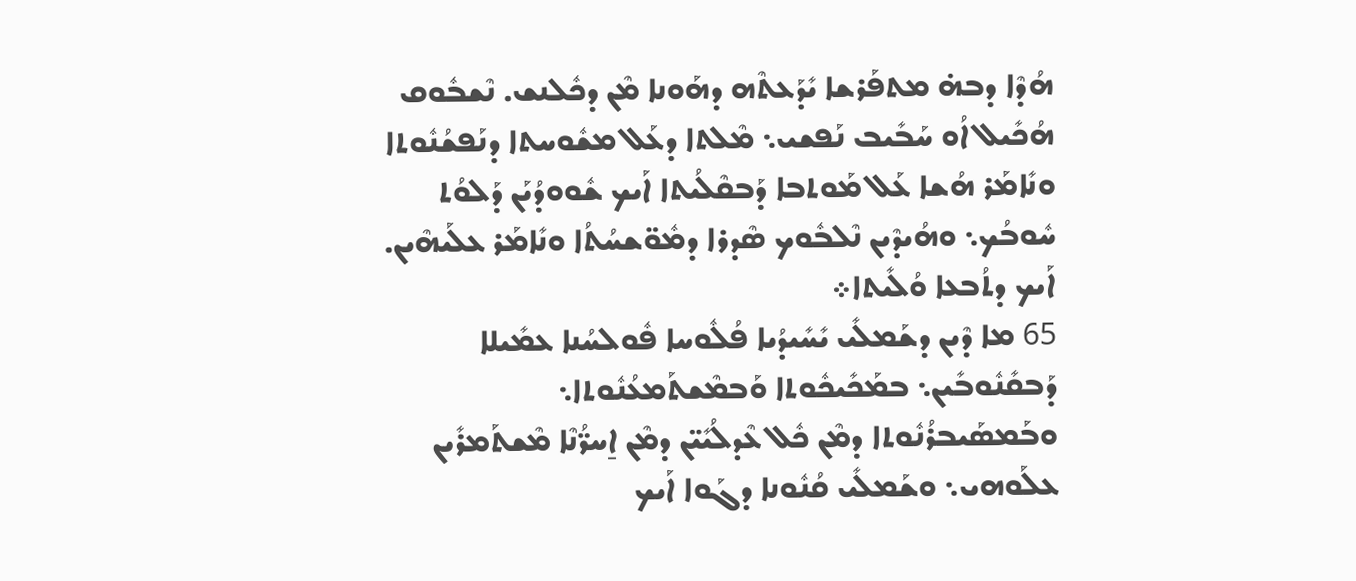ܗܳܕܶܐ ܕܒܗ̇ ܡܬܦܰܪܫܐ ܝܺܕܰܥܬܶܗ ܕܗܰܘܢܐ ܡܶܢ ܕܟܽܠܢܫ. ܢܶܫܒܽܘܩ ܗܳܟܺܝܠ ܐܳܘ ܚܰܒܺܝܒ ܢܰܦܫܝ܆ ܡܶܠܬܐ ܕܥܰܠ ܡܫܽܘܚܬܐ ܕܢܰܦܫܳܢܽܘܬܐ ܘܢܺܐܡܰܪ ܗܳܫܐ ܥܰܠ ܡܰܘܬܒܐ ܕܰܒܩܶܠܳܝܬܐ ܐܰܝܟ ܫܽܘܘܕܳܝܰܢ ܕܰܠܘܳܬ ܚܽܘܒܳܟ܆ ܘܗܳܝܕܶܝܢ ܢܶܠܒܽܘܟ ܣܶܕܪܐ ܕܡܽܘ̈ܫܚܳܬܳܐ ܘܢܺܐܡܰܪ ܥܠܰܝܗܶܝܢ. ܐܰܝܟ ܕܬܳܒܥܐ ܘܳܠܺܝܬܐ܀
65 ܡܐ ܕܶܝܢ ܕܫܰܡܠܺܝ ܝܺܚܺܝܕܳܝܐ ܦܳܠܽܘܚܐ ܦܽܘܠܚܳܢܐ ܥܡܺܝܠܐ ܕܰܒܩܺܢܽܘܒܺܝܢ܆ ܒܡܰܟܺܝܟܽܘܬܐ ܘܰܒܡܶܫܬܰܡܥܳܢܽܘܬܐ܆ ܘܒܰܡܣܰܝܒܪܳܢܽܘܬܐ ܕܡܶܢ ܟܽܠ ܥܶܕܠܳܝܺܝ̈ܢ ܕܡܶܢ ܐ̱ܚܪ̈ܳܢܶܐ ܡܶܫܬܰܡܪܺܝܢ ܥܠܰܘܗܝ܆ ܘܫܰܡܠܺܝ ܩܳܢܽܘܢܐ ܕܓܰܘܐ ܐܰܝܟ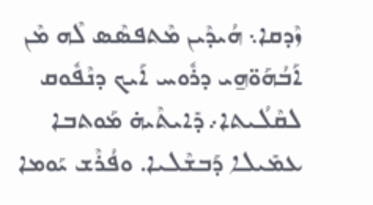ܙܶܕܩܐ܆ ܗܳܝܕܶܝܢ ܡܶܬܦܣܶܣ ܠܶܗ ܡܶܢ ܐܰܒܳܗܰܘ̈ܗ̱ܝ ܕܪܽܘܚ ܐܰܝܟ ܕܢܶܦܽܘܩ ܠܩܶܠܳܝܬܐ܇ ܕܺܐܝܬܶܝܗ̇ ܡܰܘܬܒܐ ܥܡܺܝܠܐ ܕܰܒܫܶܠܝܐ. ܘܦܳܪܶܫ ܝܰܘܡܐ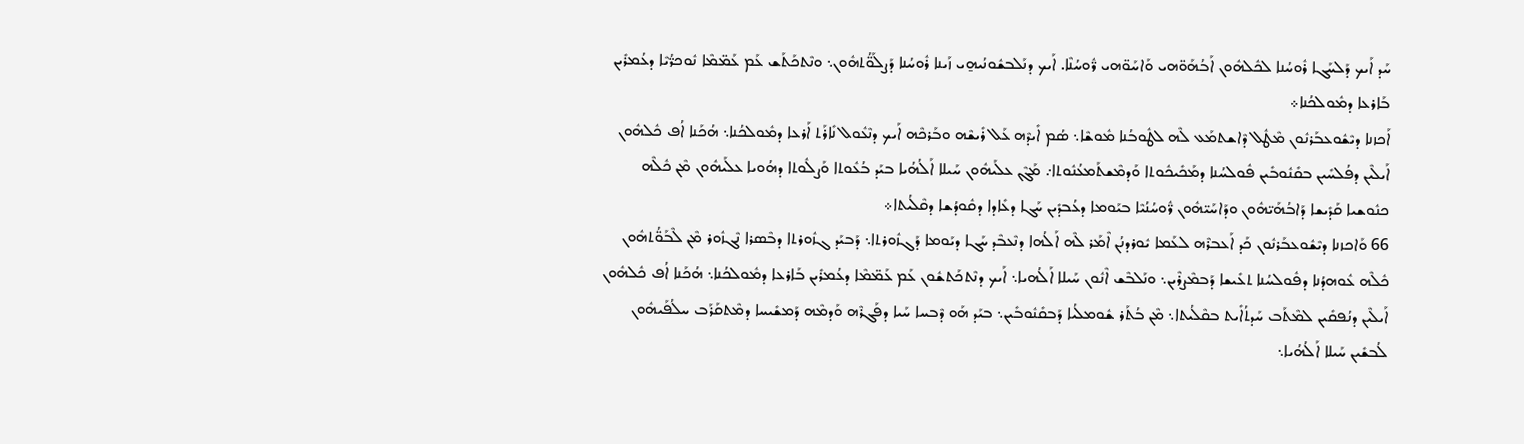ܚܰܕ ܐܰܝܟ ܕܰܠܚܰܓܐ ܪܽܘܚܳܢܐ ܠܟܽܠܗܽܘܢ ܐܰܒܳܗܰܘ̈ܗܝ ܘܰܐܚܰܘ̈ܗܝ ܪ̈ܽܘܚܳܢܶܐ. ܐܰܝܟ ܕܢܰܠܒܫܽܘܢܳܝܗ̱ܝ ܙܰܝܢܐ ܪܽܘܚܳܢܐ ܕܰܨܠܰܘ̈ܳܬܗܽܘܢ܆ ܘܢܶܬܟܰܬܰܫ ܥܰܡ ܥܰܡ̈ܡܶܐ ܢܽܘܟܪ̈ܳܝܶܐ ܕܥܳܡܪܺܝܢ ܒܰܐܪܥܐ ܕܡܽܘܠܟܳܢܐ܀
ܐܰܟܙܢܐ ܕܝܶܫܽܘܥܒܰܪܢܽܘܢ ܡܶܛܽܠ ܕܶܐܫܬܡܰܥ ܠܶܗ ܠܛܽܘܒܳܢܐ ܡܽܘܫܶܐ܆ ܣܳܡ ܐܺܝܕܶܗ ܥܰܠ ܪܺܝܫܶܗ ܘܒܰܪܟܶܗ ܐܰܝܟ ܕܢܶܥܽܘܠ ܢܺܐܪܰܬ ܐܰܪܥܐ ܕܡܽܘܠܟܳܢܐ܆ ܗܳܟܰܢܐ ܐܳܦ ܟܽܠܗܽܘܢ ܐܰܝܠܶܝܢ ܕܦܳܠܚܺܝܢ ܒܩܺܢܽܘܒܺܝܢ ܦܽܘܠܚܳܢܐ ܕܡܰܟܺܝܟܽܘܬܐ ܘܰܕܡܶܫܬܰܡܥܳܢܽܘܬܐ܇ ܡܰܓܶܢ ܥܠܰܝܗܽܘܢ ܚܰܝܠܐ ܐܰܠܳܗܳܝܐ ܒܝܰܕ ܒܳܥܽܘܬܐ ܘܰܨܠܽܘܬܐ ܕܗܳܘܝܐ ܥܠܰܝܗܽܘܢ ܡܶܢ ܟܽܠܶܗ ܟܢܽܘܫܝܐ ܩܰܕܺܝܫܐ ܕܰܐܒܳܗܰܝ̈ܗܽܘܢ ܘܕܰܐܚܰܝ̈ܗܽܘܢ ܪ̈ܽܘܚܳܢܳܝܶܐ ܒܝܰܘܡܐ ܕܥܳܒܕܺܝܢ ܚܰܓܐ ܕܥܺܐܕܐ ܕܩܽܘܕܳܫܐ ܕܩܶܠܳܝܬܐ܀
66 ܘܰܐܟܙܢܐ ܕܝܶܫܽܘܥܒܰܪܢܽܘܢ ܟܰܕ ܐܰܥܒܪܶܗ ܠܥܰܡܐ ܝܽܘܪܕܢܳܢ ܐܶܡܰܪ ܠܶܗ ܐܰܠܳܗܐ ܕܢܶܥܒܶܕ ܚܰܓܐ ܕܝܰܘܡܐ ܕܰܓܙܽܘܪܬܐ܆ ܕܰܒܝܰܕ ܓܙܽܘܪܬܐ ܕܒܶܣܪܐ ܢܶܓܙܽܘܪ ܡܶܢ ܠܶܒܰܘ̈ܳܬܗܽܘܢ ܟܽܠܶܗ ܥܽܘܗܕܳܢܐ ܕܦܽܘܠܚܳܢܐ ܬܥܺܝܫܐ ܕܰܒܡܶܨܪܶܝܢ܆ ܘܢܰܠܒܶܫ ܐܶܢܽܘܢ ܚܰܝܠܐ ܐܰܠܳܗܝܐ܆ ܐܰܝܟ ܕܢܶܬܟܰܬܫܽܘܢ ܥܰܡ ܥܰܡ̈ܡܶܐ ܕܥܳܡܪܺܝܢ ܒܰܐܪܥܐ ܕܡܽܘܠܟܳܢܐ܆ ܗܳܟܰܢܐ ܐܳܦ ܟܽܠܗܽܘܢ ܐܰܝܠܶܝܢ ܕܢܳܦܩܺܝܢ ܠܡܶܬܰܒ ܚܰܕܬܳܐܺܝܬ ܒܩܶܠܳܝܬܐ܆ ܡܶܢ ܒܳܬܰܪ ܫܽܘܡܠܳܝܐ ܕܰܒܩܺܢܽܘܒܺܝܢ܆ ܒܝܰܕ ܗܰܘ ܕܶܒܚܐ ܚܰܝܐ ܕܦܰܓܪܶܗ ܘܰܕܡܶܗ ܕܰܡܫܺܝܚܐ ܕܡܶܬܩܰܪܰܒ ܚܠܳܦܰܝܗܽܘܢ ܠܳܒܫܺܝܢ ܚܰܝܠܐ ܐܰܠܳܗܳܝܐ܆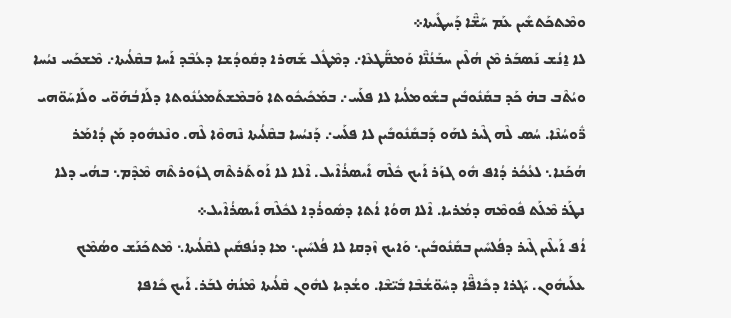ܘܡܶܬܟܰܬܫܺܝܢ ܥܰܡ ܚܰܫ̈ܶܐ ܕܰܚܛܺܝܬܐ܀
ܠܐ ܐ̱ܢܳܫ ܢܰܣܒܰܪ ܡܶܢ ܗܳܠܶܝܢ ܚܒܰܢܳܢ̈ܶܐ ܘܰܡܩ̈ܰܛܥܶܐ܇ ܕܡܶܛܽܠ ܫܰܗܪܐ ܕܩܽܘܕܳܫܐ ܕܥܳܒܶܕ ܐܰܚܐ ܒܩܶܠܳܝܬܐ܇ ܡܶܫܟܰܚ ܢܝܳܚܐ ܘܝܳܬܶܒ ܒܗ̇ ܟܰܕ ܒܩܺܢܽܘܒܺܝܢ ܒܫܽܘܡܠܳܝܐ ܠܐ ܦܠܰܚ܇ ܒܡܰܟܺܝܟܽܘܬܐ ܘܰܒܡܶܫܬܰܡܥܳܢܽܘܬܐ ܕܠܰܐܒܳܗܰܘ̈ܝ ܘܠܰܐܚܰܘ̈ܗܝ ܪ̈ܽܘܚܳܢܶܐ. ܚܳܣ ܠܶܗ ܓܶܝܪ ܠܗܰܘ ܕܰܒܩܺܢܽܘܒܺܝܢ ܠܐ ܦܠܰܚ܇ ܕܰܢܝܳܚܐ ܒܩܶܠܳܝܬܐ ܢܶܗܘܶܐ ܠܶܗ. ܘܢܶܥܗܽܘܕ ܡܰܢ ܕܳܐܡܰܪ ܗܳܟܰܢܐ܆ ܠܥܳܟܳܪ ܕܳܐܦ ܗܽܘ ܓܙܰܪ ܐܰܝܟ ܟܽܠܶܗ ܐܺܝܣܪܳܐܶܝܠ. ܐܶܠܐ ܠܐ ܐܰܘܬܰܪܬܶܗ ܓܙܽܘܪܬܶܗ ܡܶܕܶܡ܆ ܒܗܳܝ ܕܠܐ ܢܛܰܪ ܡܶܠܰܬ ܦܽܘܡܶܗ ܕܡܳܪܝܐ. ܐܶܠܐ ܗܘܳܐ ܐܳܬܐ ܕܣܽܘܪܳܕܐ ܠܟܽܠܶܗ ܐܺܝܣܪܳܐܶܝܠ܀
ܐܳܦ ܐܰܝܠܶܝܢ ܓܶܝܪ ܕܦܳܠܚܺܝܢ ܒܩܺܢܽܘܒܺܝܢ܆ ܘܰܐܝܟ ܙܶܕܩܐ ܠܐ ܦܳܠܚܺܝܢ܆ ܡܐ ܕܢܳܦܩܺܝܢ ܠܩܶܠܳܝܬܐ܆ ܡܶܬܟܰܢܰܫ ܘܣܳܡܶܟ ܥܠܰܝܗܽܘܢ. ܝܰܓܪܐ ܕܟܺܐܦ̈ܶܐ ܕܚܽܘ̈ܫܳܒܶܐ ܒܺܝ̈ܫܶܐ. ܘܫܳܕܝܐ ܠܗܽܘܢ ܩܶܠܳܝܬܐ ܡܶܢܳܗ̇ ܠܒܰܪ. ܐܰܝܟ ܟܺܐܦܐ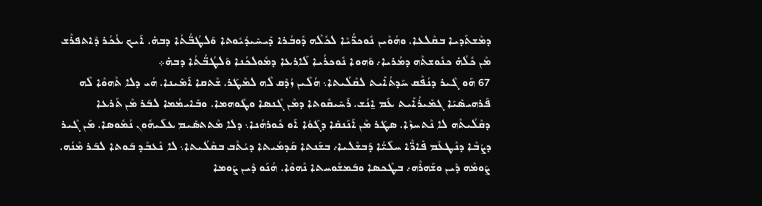ܕܡܶܫܬܰܕܝܐ ܒܩܶܠܥܐ. ܘܗܳܘܶܝܢ ܢܽܘܟܪ̈ܳܝܶܐ ܠܟܽܠܶܗ ܕܽܘܒܳܪܐ ܕܺܝܚܺܝܕܳܝܽܘܬܐ ܘܰܠܛܳܒ̈ܳܬܳܐ ܕܒܗ̇. ܐܰܝܟ ܥܳܟܳܪ ܕܶܐܬܦܪܶܫ ܡܶܢ ܟܽܠܳܗ̇ ܟܢܽܘܫܬܶܗ ܕܡܳܪܝܐ܇ ܘܰܗܘܐ ܢܽܘܟܪܳܝܐ ܠܰܐܪܥܐ ܕܡܽܘܠܟܳܢܐ ܘܰܠܛܳܒ̈ܳܬܳܐ ܕܒܗ̇܀
67 ܗܰܘ ܓܶܝܪ ܕܢܳܦܶܩ ܚܰܕܬܳܐܺܝܬ ܠܩܶܠܳܝܬܐ܆ ܗܳܠܶܝܢ ܙܳܕܶܩ ܠܶܗ ܠܡܶܛܰܪ. ܫܶܬܩܐ ܐܰܡܺܝܢܐ. ܗܳܝ ܕܠܐ ܬܶܗܘܶܐ ܠܶܗ ܦܰܪܗܝܣܺܝܰܐ ܓܡܺܝܪܳܐܺܝܬ ܥܰܡ ܐ̱ܢܳܫ. ܪܰܚܺܝܩܽܘܬܐ ܕܡܶܢ ܓܶܢܣܐ ܘܛܽܘܗܡܐ. ܘܒܺܐܝܡܳܡܐ ܠܒܰܪ ܡܶܢ ܬܰܪܥܐ ܕܩܶܠܳܝܬܶܗ ܠܐ ܢܶܬܚܙܶܐ. ܣܛܰܪ ܡܶܢ ܐܰܢܰܢܩܺܐ ܕܓܰܘܳܐ ܐܰܘ ܟܽܘܪܗܳܢܐ܆ ܕܠܐ ܡܶܬܬܣܺܝܡ ܥܠܰܝܗܽܘܢ ܢܳܡܽܘܣܐ. ܡܰܢ ܓܶܝܪ ܕܨܳܒܶܐ ܕܢܶܛܥܰܡ ܦܺܐܪ̈ܶܐ ܚܠܰܝ̈ܳܐ ܕܰܒܫܶܠܝܐ܇ ܒܫܰܢܬܐ ܩܰܕܡܳܝܬܐ ܕܝܳܬܶܒ ܒܩܶܠܳܝܬܐ܆ ܠܐ ܢܶܥܒܶܕ ܒܰܘܬܐ ܠܒܰܪ ܡܶܢܳܗ. ܨܰܘܡܶܗ ܕܶܝܢ ܘܫܰܗܪܶܗ܇ ܒܛܶܟܣܐ ܘܒܰܡܫܽܘܚܬܐ ܢܶܗܘܶܐ. ܗܳܢܰܘ ܕܶܝܢ ܨܰܘܡܐ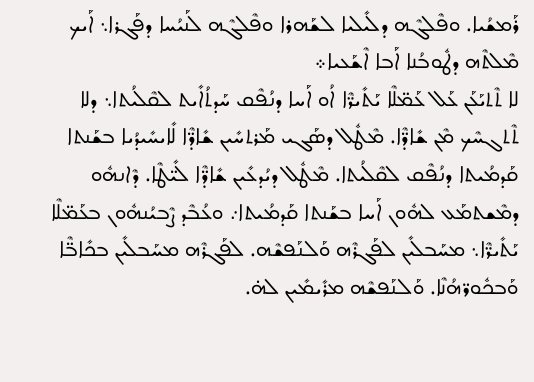ܪܰܡܫܳܝܐ. ܘܦܶܠܓܶܗ ܕܠܺܝܠܝܐ ܠܫܰܗܪܐ ܘܦܶܠܓܶܗ ܠܰܢܝܳܚܐ ܕܦܰܓܪܐ܆ ܐܰܝܟ ܡܶܠܬܶܗ ܕܛܽܘܒܳܢܐ ܐܰܒܐ ܐܶܫܰܥܝܐ܀
ܠܐ ܬܶܬܝܰܥܰܢ ܥܰܠ ܥܰܡ̈ܠܶܐ ܝܰܬܺܝܪ̈ܶܐ ܐܳܘ ܐܰܚܐ ܕܢܳܦܶܩ ܚܰܕܬܳܐܺܝܬ ܠܩܶܠܳܝܬܐ܆ ܕܠܐ ܬܶܬܓܚܶܟ ܡܶܢ ܫܺܐܕ̈ܶܐ. ܡܶܛܽܠ ܕܣܰܓܝ ܡܰܪܬܚܺܝܢ ܫܺܐܕ̈ܶܐ ܠܺܐܝܚܺܝܕܳܝܐ ܒܫܰܢܬܐ ܩܰܕܡܳܝܬܐ ܕܢܳܦܶܩ ܠܩܶܠܳܝܬܐ. ܡܶܛܽܠ ܕܝܳܕܥܺܝܢ ܫܺܐܕ̈ܶܐ ܠܺܝ̈ܛܶܐ. ܕܶܐܢܗܽܘ ܕܡܶܫܬܡܰܥ ܠܗܽܘܢ ܐܰܚܐ ܒܫܰܢܬܐ ܩܰܕܡܳܝܬܐ܇ ܘܥܳܒܶܕ ܨܶܒܝܳܢܗܽܘܢ ܒܥܰܡ̈ܠܶܐ ܝܰܬܺܝܪ̈ܶܐ܆ ܡܚܰܒܠܺܝܢ ܠܦܰܓܪܶܗ ܘܰܠܢܰܦܫܶܗ. ܠܦܰܓܪܶܗ ܡܚܰܒܠܺܝܢ ܒܟܺܐܒ̈ܶܐ ܘܰܒܟܽܘܪ̈ܗܳܢܶܐ. ܘܰܠܢܰܦܫܶܗ ܡܪܺܝܡܺܝܢ ܠܗ̇.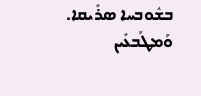ܒܫܽܘܒܚܐ ܣܪܺܝܩܐ. ܘܰܡܛܰܒܥܺܝܢ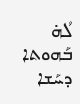ܠܳܗ̇ ܒܰܗܘܬܐ ܕܚܰܫܐ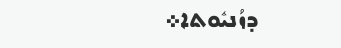ܕܙܳܢܝܽܘܬܐ܀